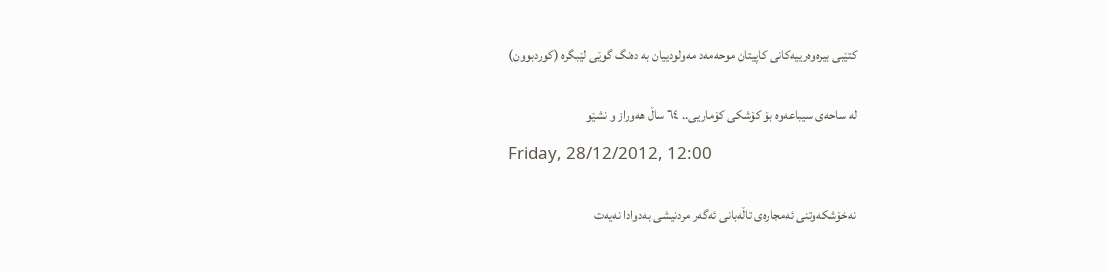کتێبی بیرەوەرییەکانی کاپیتان موحەمەد مەولودییان بە دەنگ گوێی لێبگرە (کوردبوون)


له‌ ساحه‌ی سیباعه‌وه‌ بۆ كۆشكی كۆماریی.. ٦٤ ساڵ هه‌وراز و نشێو

Friday, 28/12/2012, 12:00


نه‌خۆشكه‌وتنی ئه‌مجاره‌ی تاڵه‌بانی ئه‌گه‌ر مردنیشی به‌دوادا نه‌یه‌ت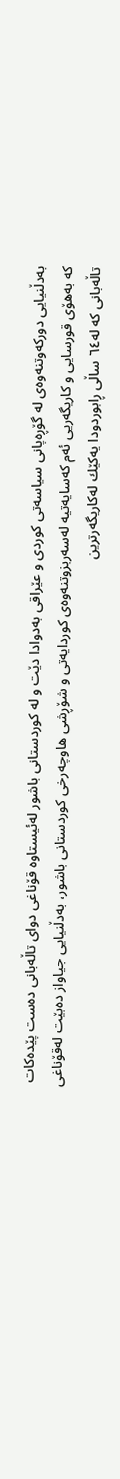به‌دڵنیایی دوركه‌وتنه‌وه‌ی له‌ گۆڕه‌پانی سیاسه‌تی كوردی و عێراقی به‌دوادا دێت و له‌ كوردستانی باشور له‌ئیستاوه‌ قۆناغی دوای تاڵه‌بانی ده‌ست پێده‌كات كه ‌به‌هۆی قورسایی و كاریگه‌ریی ئه‌م كه‌سایه‌تیه ‌له‌سه‌ربزوتنه‌وه‌ی كوردایه‌تی و شۆڕشی هاوچه‌رخی كوردستانی باشور، به‌دڵنیایی جیاواز ده‌بێت له‌قۆناغی تاڵه‌بانی كه ‌له‌٦٤ ساڵی ڕابوردودا یه‌كێك له‌كاریگه‌رترین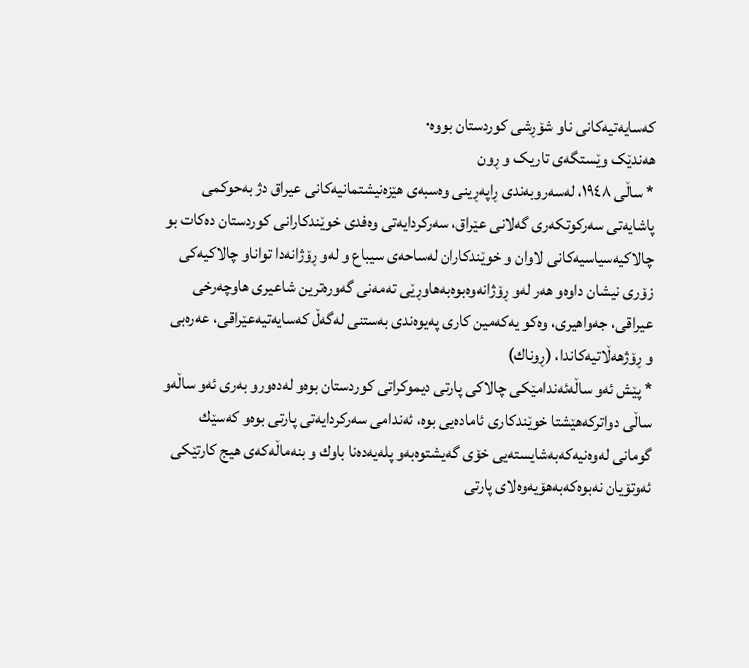كه‌سایه‌تیه‌کانی ناو شۆڕشی كوردستان بووه۰
هه‌ندێک وێستگه‌ی تاریک و ڕون
* ساڵی ۱۹٤۸، له‌سه‌روبه‌ندی ڕاپه‌ڕینی وه‌سبه‌ی هێزه‌نیشتمانیه‌كانی عیراق دژ به‌حوكمی پاشایه‌تی سه‌ركوتكه‌ری گه‌لانی عێراق، سه‌ركردایه‌تی وه‌فدی خوێندكارانی كوردستان ده‌كات بو چالاكیه‌سیاسیه‌كانی لاوان و خوێندكاران له‌ساحه‌ی سیباع و له‌و ڕۆژانه‌دا تواناو چالاكیه‌كی زۆری نیشان داوه‌و هه‌ر له‌و ڕۆژانه‌وه‌بوه‌به‌هاوڕێی ته‌مه‌نی گه‌وره‌ترین شاعیری هاوچه‌رخی عیراقی، جه‌واهیری، وه‌كو یه‌كه‌مین كاری په‌یوه‌ندی به‌ستنی له‌گه‌ڵ كه‌سایه‌تیه‌عێراقی، عه‌ره‌بی و ڕۆژهه‌ڵاتیه‌كاندا، (ڕوناك)
* پێش ئه‌و ساڵه‌ئه‌ندامێكی چالاكی پارتی دیموكراتی كوردستان بوه‌و له‌ده‌ورو به‌ری ئه‌و ساڵه‌و ساڵی دواتركه‌هێشتا خوێندكاری ئاماده‌یی بوه، ئه‌ندامی سه‌ركردایه‌تی پارتی بوه‌و كه‌سێك گومانی له‌وه‌نیه‌كه‌به‌شایسته‌یی خۆی گه‌یشتوه‌به‌و پله‌یه‌ده‌نا باوك و بنه‌ماڵه‌كه‌ی هیج كارتێكی ئه‌وتۆیان نه‌بوه‌كه‌به‌هۆیه‌وه‌لای پارتی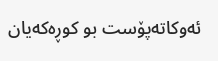ئه‌وكاته‌پۆست بو كوڕه‌كه‌یان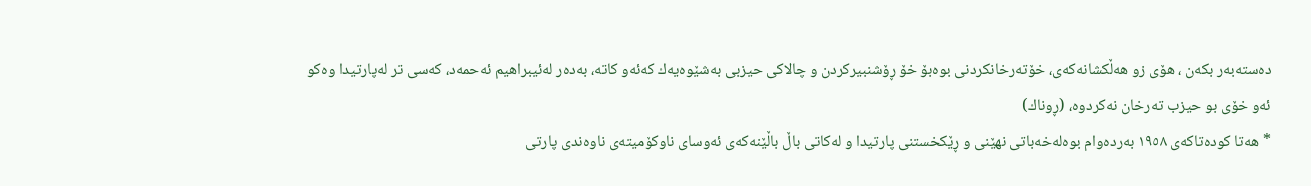ده‌سته‌به‌ر بكه‌ن ، هۆی زو هه‌ڵكشانه‌كه‌ی، خۆته‌رخانكردنی بوه‌بۆ خۆ ڕۆشنبیركردن و چالاكی حیزبی به‌شێوه‌یه‌ك كه‌ئه‌و كاته، به‌ده‌ر له‌ئیبراهیم ئه‌حمه‌د، كه‌سی تر له‌پارتیدا وه‌كو ئه‌و خۆی بو حیزب ته‌رخان نه‌كردوه، (ڕوناك)
* هه‌تا كوده‌تاكه‌ی ۱۹٥۸ به‌رده‌وام بوه‌له‌خه‌باتی نهێنی و ڕێكخستنی پارتیدا و له‌كاتی باڵ باڵێنه‌که‌ی ئه‌وسای ناوکۆمیته‌ی ناوه‌ندی پارتی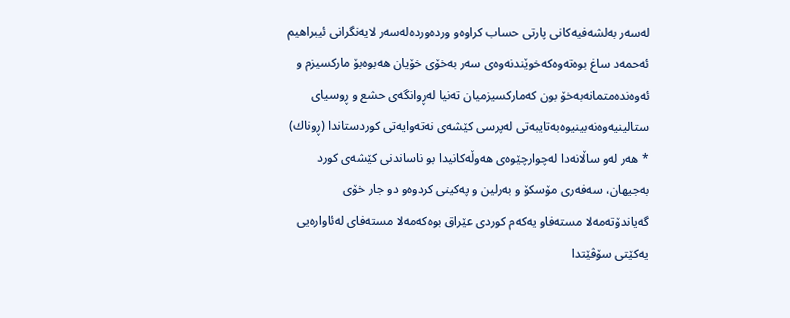له‌سه‌ر به‌لشه‌فیه‌كانی پارتی حساب كراوه‌و ورده‌ورده‌له‌سه‌ر لایه‌نگرانی ئیبراهیم ئه‌حمه‌د ساغ بوه‌ته‌وه‌كه‌خوێندنه‌وه‌ی سه‌ر به‌خۆی خۆیان هه‌بوه‌بۆ ماركسیزم و ئه‌وه‌نده‌متمانه‌به‌خۆ بون كه‌ماركسیزمیان ته‌نیا له‌ڕوانگه‌ی حشع و ڕوسیای ستالینیه‌وه‌نه‌بینیوه‌به‌تایبه‌تی له‌پرسی كێشه‌ی نه‌ته‌وایه‌تی كوردستاندا (ڕوناك)
* هه‌ر له‌و ساڵانه‌دا له‌چوارچێوه‌ی هه‌وڵه‌كانیدا بو ناساندنی كێشه‌ی كورد به‌جیهان، سه‌فه‌ری مۆسكۆ و به‌رلین و په‌كینی كردوه‌و دو جار خۆی گه‌یاندۆته‌مه‌لا مسته‌فاو یه‌كه‌م كوردی عێراق بوه‌كه‌مه‌لا مسته‌فای له‌ئاواره‌یی یه‌كێتی سۆڤێتدا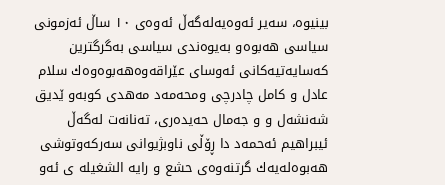بینیوه‌، سه‌یر ئه‌وه‌یه‌له‌گه‌ڵ ئه‌وه‌ی ۱۰ ساڵ ئه‌زمونی سیاسی هه‌بوه‌و به‌یوه‌ندی سیاسی به‌گرگترین كه‌سایه‌تیه‌كانی ئه‌وسای عێراقه‌وه‌هه‌بوه‌وه‌ك سلام عادل و كامل چادرچی ومحه‌مه‌د مه‌هدی كوبه‌و ێدیق شه‌نشه‌ل و و جه‌مال حه‌یده‌ری، ته‌نانه‌ت له‌گه‌ڵ ئیبراهیم ئه‌حمه‌د دا ڕۆڵی ناوبژیوانی سه‌ركه‌وتوشی هه‌بوه‌له‌یه‌ك گرتنه‌وه‌ی حشع و رایە الشغیلە ی ئه‌و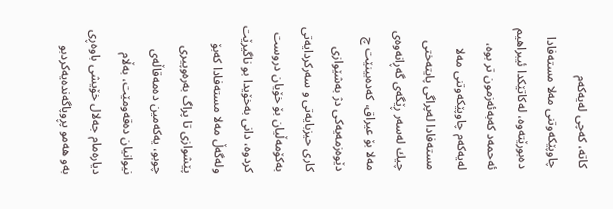كاته، که‌چی له‌یه‌كه‌م چاوپێکه‌وتنی مه‌لا مسته‌فادا ده‌بورێته‌وه، له‌كاتێكدا ئیبراهیم ئه‌حمه‌د كه‌به‌ئه‌زمون تر بوه، له‌یه‌كه‌م چاوپێكه‌وتنی مه‌لا مسته‌فادا له‌پراگی پایته‌ختی چیك له‌سه‌ر ڕێگه‌ی گه‌ڕانه‌وه‌ی مه‌لا بۆ عیراق، كه‌ده‌بینێت چ دێوه‌زمه‌یه‌كی دژ به‌شێوازی كاری حیزبایه‌تی و سه‌ركردایه‌تی به‌كۆمه‌ڵیان بۆ خۆیان دروست كردوه، دانی به‌خۆیدا بو ناگیرێت وله‌گه‌ڵ مه‌لا مسته‌فادا كه‌بۆ پێشوازی تا پراگ به‌ره‌وپیری چوبو، یه‌كه‌مین ده‌مه‌قاڵه‌ی نیوانیان ده‌قه‌ومێت، به‌ڵام دیاره‌مام جه‌لال خۆیشی باوه‌ڕی به‌و هه‌مو پڕوپاگه‌نده‌یه‌كردبو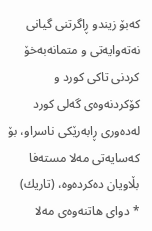كه‌بۆ زیندو ڕاگرتنی گیانی نه‌ته‌وایه‌تی و متمانه‌به‌خۆ كردنی تاکی کورد و كۆكردنه‌وه‌ی گه‌لی كورد له‌ده‌وری ڕابه‌رێکی ناسراو، بۆ كه‌سایه‌تی مه‌لا مسته‌فا بڵاویان ده‌كرده‌وه، (تاریك)
* دوای هاتنه‌وه‌ی مه‌لا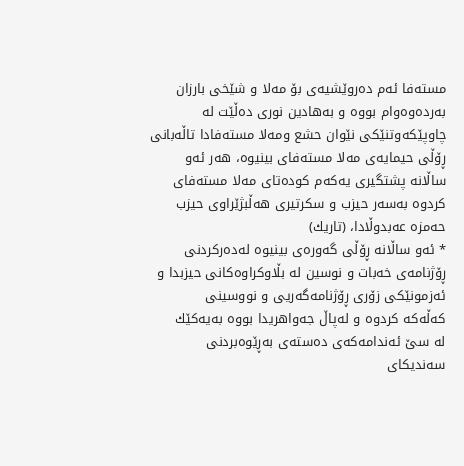مسته‌فا ئه‌م ده‌روێشیه‌ی بۆ مه‌لا و شێخی بارزان به‌رده‌وه‌وام بووه ‌و به‌هادین نوری ده‌ڵێت له‌ چاوپێکه‌وتنێكی نێوان حشع ومه‌لا مسته‌فادا تاڵه‌بانی ڕۆڵی حیمایه‌ی مه‌لا مسته‌فای بینیوه، هه‌ر ئه‌و ساڵانه‌ پشتگیری یه‌كه‌م كوده‌تای مه‌لا مسته‌فای كردوه‌ به‌سه‌ر حیزب و سكرتیری هه‌ڵبژێراوی حیزب حه‌مزه‌ عه‌بدوڵادا، (تاریك)
* ئه‌و ساڵانه ‌ڕۆڵی گه‌وره‌ی بینیوه ‌له‌ده‌ركردنی ڕۆژنامه‌ی خه‌بات و نوسین له ‌بڵاوكراوه‌كانی حیزبدا و ئه‌زمونێكی زۆری ڕۆژنامه‌گه‌ریی و نووسینی كه‌ڵه‌كه ‌كردوه ‌و له‌پاڵ جه‌واهریدا بووه ‌به‌یه‌كێك له ‌سێ ئه‌ندامه‌كه‌ی ده‌سته‌ی به‌ڕێوه‌بردنی سه‌ندیكای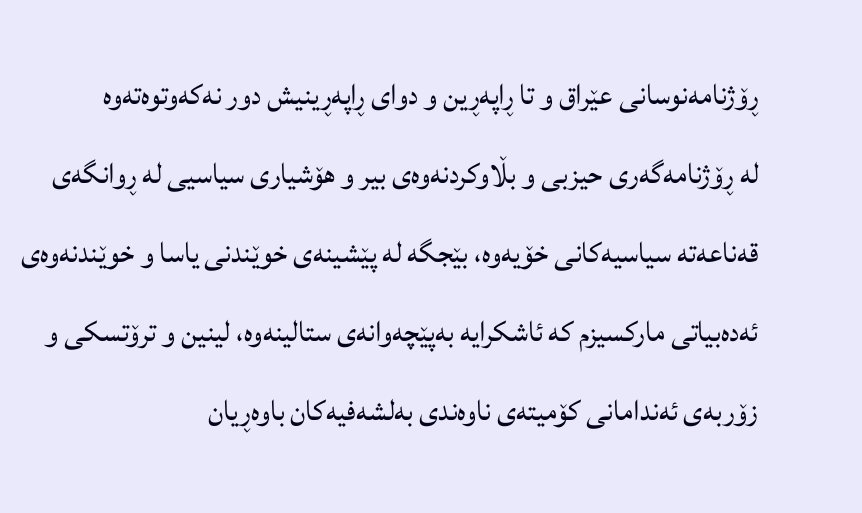ڕۆژنامه‌نوسانی عێراق و تا ڕاپه‌ڕین و دوای ڕاپه‌ڕینیش دور نه‌كه‌وتوه‌ته‌وه‌ له ‌ڕۆژنامه‌گه‌ری حیزبی و بڵاوكردنه‌وه‌ی بیر و هۆشیاری سیاسیی له‌ ڕوانگه‌ی قه‌ناعه‌ته‌ سیاسیه‌كانی خۆیه‌وه، بێجگه ‌له‌ پێشینه‌ی خوێندنی یاسا و خوێندنه‌وه‌ی ئه‌ده‌بیاتی ماركسیزم كه ‌ئاشكرایه ‌به‌پێچه‌وانه‌ی ستالینه‌وه، لینین و ترۆتسكی و زۆربه‌ی ئه‌ندامانی كۆمیته‌ی ناوه‌ندی به‌لشه‌فیه‌كان باوه‌ڕیان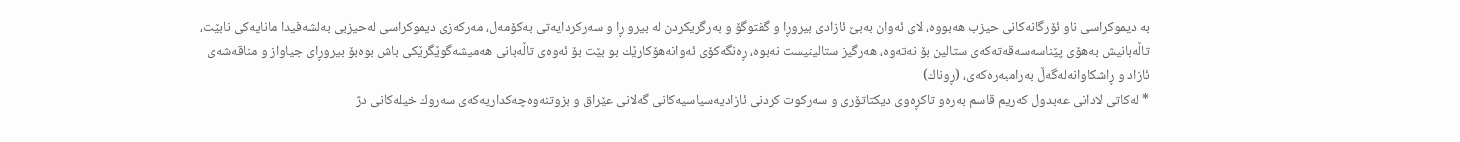به ‌دیموكراسی ناو ئۆرگانه‌كانی حیزب هه‌بووه، لای ئه‌وان به‌بێ ئازادی بیروڕا و گفتوگۆ و به‌رگریكردن له ‌بیرو ڕا و سه‌ركردایه‌تی به‌كۆمه‌ل، مه‌ركه‌زی دیموكراسی له‌حیزبی به‌لشه‌فیدا مانایه‌كی نابێت، تاڵه‌بانیش به‌هۆی پێناسه‌سه‌قه‌ته‌كه‌ی ستالین بۆ نه‌ته‌وه، هه‌رگیز ستالینیست نه‌بوه‌، ڕه‌نگه‌كۆی ئه‌وانه‌هۆكارێك بو بێت بۆ ئه‌وه‌ی تاڵه‌بانی هه‌میشه‌گوێگرێکی باش بوه‌بۆ بیروڕای جیاواز و مناقه‌شه‌ی ئازاد و ڕاشكاوانه‌له‌گه‌ڵ به‌رامبه‌ره‌كه‌ی، (ڕوناك)
* له‌كاتی لادانی عه‌بدول كه‌ریم قاسم به‌ره‌و تاكڕه‌وی دیكتاتۆری و سه‌ركوت كردنی ئازادیه‌سیاسیه‌كانی گه‌لانی عێراق و بزوتنه‌وه‌چه‌كداریه‌كه‌ی سه‌روك خیله‌كانی دژ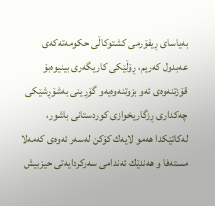به‌یاسای ڕیفۆرمی كشتوكاڵی حكومه‌ته‌كه‌ی عه‌بدول كه‌ریم، ڕۆڵێكی كاریگه‌ری بینیوه‌بۆ قۆزتنه‌وه‌ی ئه‌و بزوتنه‌وه‌یه‌و گۆڕینی به‌شۆڕشێكی چه‌كداری ڕزگاریخوازی كوردستانی باشور، له‌كاتێكدا هه‌مو لایه‌ك كۆكن له‌سه‌ر ئه‌وه‌ی كه‌مه‌لا مسته‌فا و هه‌ندێك ئه‌ندامی سه‌ركردایه‌تی حیزبیش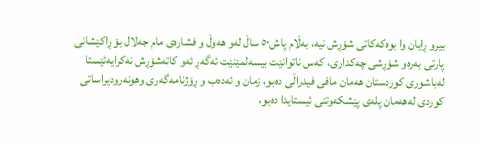بیرو ڕایان وا بوه‌كه‌كاتی شۆڕش نیه، به‌ڵام پاش٥۰ ساڵ له‌و هه‌وڵ و فشاره‌ی مام جه‌لال بۆ ڕاكێشانی پارتی به‌ره‌و شۆڕشی چه‌كداری، كه‌س ناتوانێت بیسه‌لمێنێت ئه‌گه‌ڕ ئه‌و كاته‌شۆڕش نه‌كرایه‌ئێستا له‌باشوری كوردستان هه‌مان مافی فیدراڵی ده‌بو، زمان و ئه‌ده‌ب و ڕۆژنامه‌گه‌ری وهونه‌رودیراساتی كوردی له‌هه‌مان پله‌ی پێشكه‌وتنی ئیستایدا ده‌بو،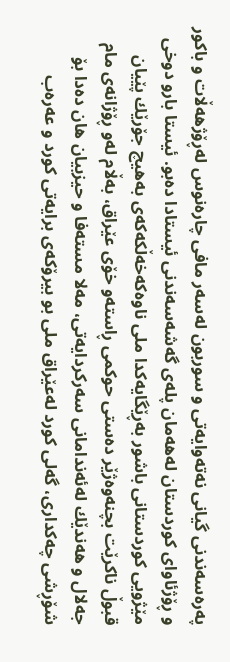په‌ره‌سه‌ندنی گیانی نه‌ته‌وایه‌تی و سوربون له‌سه‌ر مافی چاره‌نوس له‌ڕۆژهه‌ڵات و باكور و ڕۆژئاوای كوردستان له‌هه‌مان پله‌ی گه‌شه‌سه‌ندنی ئیستادا ده‌بو. ئیستا بارو دوخی مێژویی كوردستانی باشور به‌ڕێگایه‌كدا ملی ناوه‌كه‌خه‌ڵكه‌كه‌ی به‌هیچ جۆرێك پێیان قبوڵ ناكرێت بچنه‌وه‌ژێر ده‌ستی حوكمی ڕاسته‌و خۆی عێراق، به‌ڵام له‌و ڕۆژانه‌ی مام جه‌لال و هه‌ندێك له‌ئه‌ندامانی سه‌ركردایه‌تی، مه‌لا مسته‌فا و حیزبیان هان ده‌دا بۆ شۆڕشی چه‌كداری، گه‌لی كورد له‌عێراق ملی بو بیرۆكه‌ی برایه‌تی كورد و عه‌ره‌ب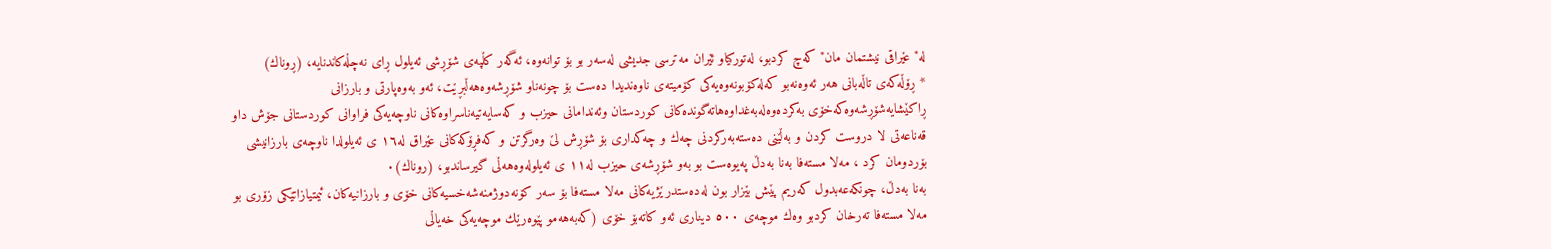له‌"عێراقی نیشتمان مان" كه‌چ كردبو، له‌توركیاو ئێران مه‌ترسی جدیشی له‌سه‌ر بو بۆ توانه‌وه، ئه‌گه‌ر كڵپه‌ی شۆڕشی ئه‌یلول ڕای نه‌چڵه‌كاندنایه، (ڕوناك)
* ڕۆڵه‌كه‌ی تاڵه‌بانی هه‌ر ئه‌وه‌نه‌بو كه‌له‌كۆبونه‌وه‌یه‌كی كۆمیته‌ی ناوه‌ندیدا ده‌ست بۆ چونه‌ناو شۆڕشه‌وه‌هه‌ڵبڕێت، ئه‌و به‌وه‌پارتی و بارزانی ڕاكێشایه‌شۆڕشه‌وه‌كه‌خۆی به‌كرده‌وه‌له‌به‌غداوه‌هاته‌گونده‌كانی كوردستان وئه‌ندامانی حیزب و كه‌سایه‌تیه‌ناسراوه‌كانی ناوچه‌یه‌كی فراوانی كوردستانی جۆش داو قه‌ناعه‌تی لا دروست كردن و به‌ڵێنی ده‌سته‌به‌ركردنی چه‌ك و چه‌كداری بۆ شۆڕش لێ وه‌رگرتن و كه‌فڕۆكه‌كانی عێراق له‌۱٦ ی ئه‌یلولدا ناوچه‌ی بارزانیشی بۆردومان كرد ، مه‌لا مسته‌فا به‌نا به‌دڵ په‌یوه‌ست بو به‌و شۆڕشه‌ی حیزب له‌۱۱ ی ئه‌یلوله‌وه‌هه‌ڵی گیرساندبو، (روناك)۰
به‌نا به‌دڵ، چونكه‌عه‌بدول كه‌ریم پێش بێزار بون له‌ده‌ستدرێژیه‌كانی مه‌لا مسته‌فا بۆ سه‌ر كۆنه‌دوژمنه‌شه‌خسیه‌كانی خۆی و بارزانیه‌كان، ئیمتیازاتێكی زۆری بو مه‌لا مسته‌فا ته‌رخان كردبو وه‌ك موچه‌ی ٥۰۰ دیناری ئه‌و كاته‌بۆ خۆی (كه‌به‌هه‌مو پێوه‌رێك موچه‌یه‌كی خه‌یاڵی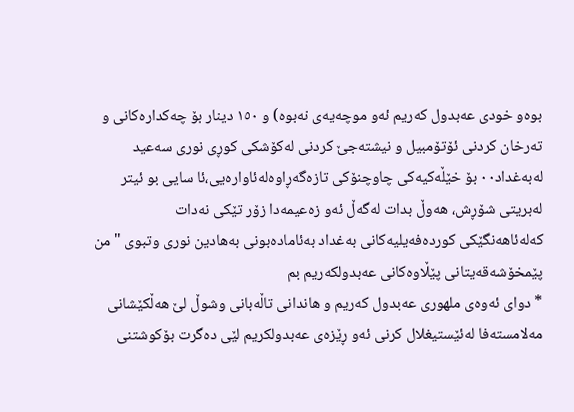بوه‌و خودی عه‌بدول كه‌ریم ئه‌و موچه‌یه‌ی نه‌بوه‌) و ۱٥۰ دینار بۆ چه‌كداره‌كانی و ته‌رخان كردنی ئۆتۆمبیل و نیشته‌جێ كردنی له‌كۆشكی كوڕی نوری سه‌عید له‌به‌غداد۰۰ بۆ خێڵه‌كیه‌كی چاوچنۆكی تازه‌گه‌ڕاوه‌له‌ئاواره‌یی،ئا سایی بو ئیتر له‌بریتی شۆڕش، هه‌وڵ بدات له‌گه‌ڵ ئه‌و زه‌عیمه‌دا زۆر تێكی نه‌دات كه‌له‌ئاهه‌نگێكی كورده‌فه‌یلیه‌كانی به‌غداد به‌ئاماده‌بونی به‌هادین نوری وتبوی "من پێمخۆشه‌قه‌یتانی پێڵاوه‌كانی عه‌بدولكه‌ریم بم
* دوای ئه‌وه‌ی ملهوری عه‌بدول كه‌ریم و هاندانی تاڵه‌بانی وشوڵ لێ هه‌ڵکێشانی مه‌لامسته‌فا له‌ئێستیغلال کرنی ئه‌و ڕێزه‌ی عه‌بدولکریم لێی ده‌گرت بۆکوشتنی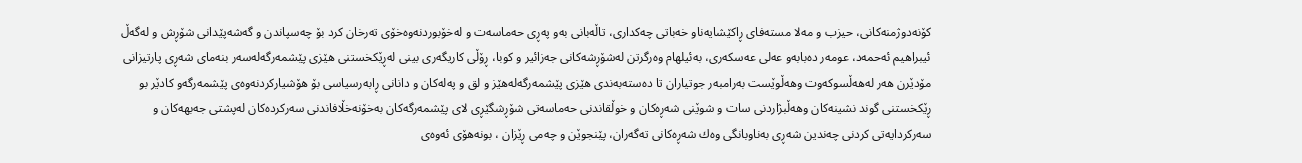کۆنه‌دوژمنه‌کانی، حیزب و مه‌لا مسته‌فای ڕاكێشایه‌ناو خه‌باتی چه‌كداری، تاڵه‌بانی به‌و په‌ڕی حه‌ماسه‌ت و له‌خۆبوردنه‌وه‌خۆی ته‌رخان كرد بۆ چه‌سپاندن و گه‌شه‌پێدانی شۆڕش و له‌گه‌ڵ ئیبراهیم ئه‌حمه‌د، عومه‌ر ده‌بابه‌و عه‌لی عه‌سكه‌ری، به‌ئیلهام وه‌رگرتن له‌شۆڕشه‌كانی جه‌زائیر و كوبا، ڕۆڵی كاریگه‌ری بینی له‌ڕێكخستنی هێزی پێشمه‌رگه‌له‌سه‌ر بنه‌مای شه‌ڕی پارتیزانی مۆدێرن هه‌ر له‌هه‌ڵسوكه‌وت وهه‌ڵوێست به‌رامبه‌ر جوتیاران تا ده‌سته‌به‌ندی هێزی پێشمه‌رگه‌له‌هێز و لق و په‌له‌كان و دانانی ڕابه‌رسیاسی بۆ هۆشیاركردنه‌وه‌ی پێشمه‌رگه‌و كادێر بو ڕێكخستنی گوند نشینه‌كان وهه‌ڵبژاردنی سات و شوێنی شه‌ڕه‌كان و خوڵقاندنی حه‌ماسه‌تی شۆڕشگێڕی لای پێشمه‌رگه‌كان به‌خۆنه‌خڵافاندنی سه‌ركرده‌كان له‌پشتی جه‌بهه‌كان و سه‌ركردایه‌تی كردنی چه‌ندین شه‌ڕی به‌ناوبانگی وه‌ك شه‌ڕه‌كانی ته‌گه‌ران، پێنجوێن و چه‌می ڕێزان ، بونه‌هۆی ئه‌وه‌ی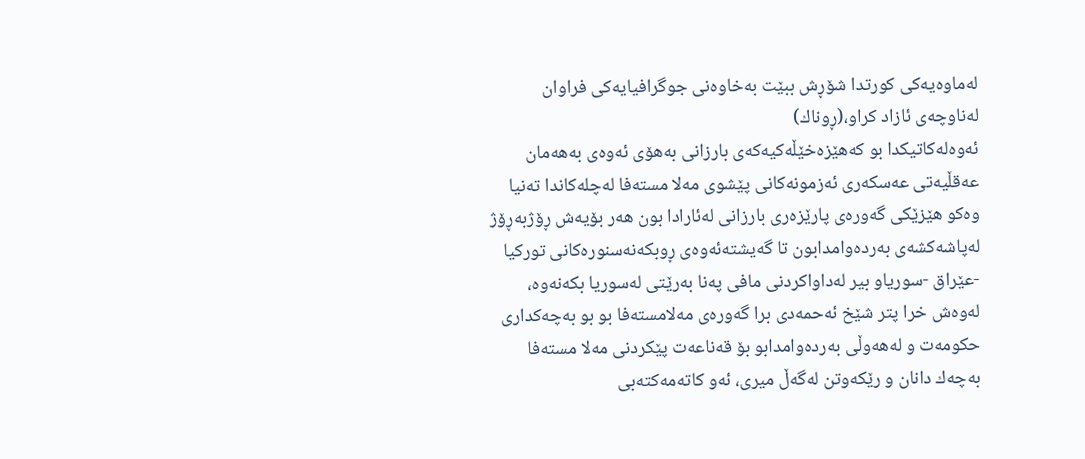له‌ماوه‌یه‌كی كورتدا شۆڕش ببێت به‌خاوه‌نی جوگرافیایه‌كی فراوان له‌ناوچه‌ی ئازاد كراو،(ڕوناك)
ئه‌وه‌له‌كاتیكدا بو که‌هێزه‌خێڵه‌كیه‌كه‌ی بارزانی به‌هۆی ئه‌وه‌ی به‌هه‌مان عه‌قڵیه‌تی عه‌سکه‌ری ئه‌زمونه‌كانی پێشوی مه‌لا مسته‌فا له‌چله‌كاندا ته‌نیا وه‌كو هێزێكی گه‌وره‌ی پارێزه‌ری بارزانی له‌ئارادا بون هه‌ر بۆیه‌ش ڕۆژبه‌ڕۆژ له‌پاشه‌كشه‌ی به‌رده‌وامدابون تا گه‌یشته‌ئه‌وه‌ی ڕوبكه‌نه‌سنوره‌کانی توركیا -عێراق -سوریاو بیر له‌داواكردنی مافی په‌نا به‌رێتی له‌سوریا بكه‌نه‌وه، له‌وه‌ش خرا پتر شێخ ئه‌حمه‌دی برا گه‌وره‌ی مه‌لامسته‌فا بو بو به‌چه‌كداری حكومه‌ت و له‌هه‌وڵی به‌رده‌وامدابو بۆ قه‌ناعه‌ت پێكردنی مه‌لا مسته‌فا به‌چه‌ك دانان و رێكه‌وتن له‌گه‌ڵ میری، ئه‌و كاته‌مه‌كته‌بی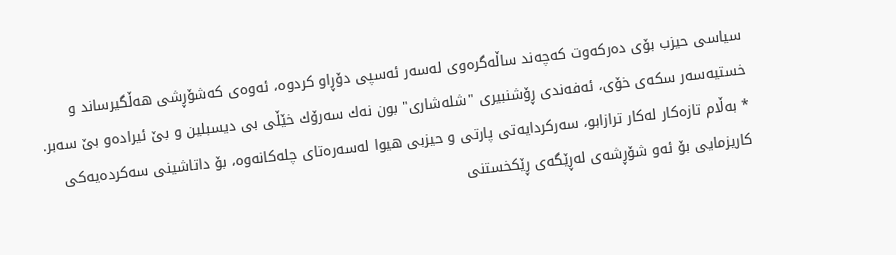سیاسی حیزب بۆی ده‌ركه‌وت كه‌چه‌ند ساڵه‌گره‌وی له‌سه‌ر ئه‌سپی دۆڕاو كردوه، ئه‌وه‌ی كه‌شۆڕشی هه‌ڵگیرساند و خستیه‌سه‌ر سكه‌ی خۆی، ئه‌فه‌ندی ڕۆشنبیری "شله‌شاری" بون نه‌ك سه‌رۆك خێڵی بی دیسبلین و بێ ئیراده‌و بێ سه‌بر.
* به‌ڵام تازه‌كار له‌كار ترازابو، سه‌ركردایه‌تی پارتی و حیزبی هیوا له‌سه‌ره‌تای چله‌كانه‌وه، بۆ داتاشینی سه‌كرده‌یه‌كی كاریزمایی بۆ ئه‌و شۆڕشه‌ی له‌ڕێگه‌ی ڕێكخستنی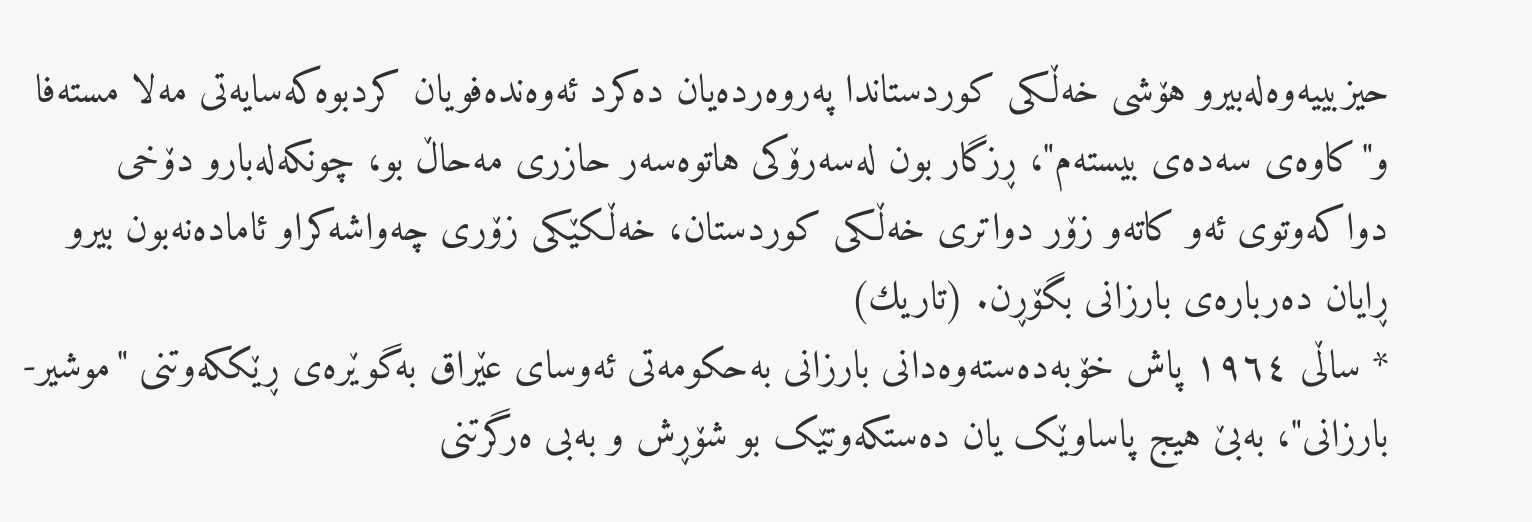حیزبییه‌وه‌له‌بیرو هۆشی خه‌ڵكی كوردستاندا په‌روه‌رده‌یان ده‌كرد ئه‌وه‌نده‌فویان كردبوه‌كه‌سایه‌تی مه‌لا مسته‌فا و"كاوه‌ی سه‌ده‌ی بیسته‌م"، ڕزگار بون له‌سه‌رۆكی هاتوه‌سه‌ر حازری مه‌حاڵ بو، چونكه‌له‌بارو دۆخی دواكه‌وتوی ئه‌و كاته‌و زۆر دواتری خه‌ڵكی كوردستان، خه‌ڵكێكی زۆری چه‌واشه‌كراو ئاماده‌نه‌بون بیرو ڕایان ده‌رباره‌ی بارزانی بگۆڕن. (تاریك)
* ساڵی ۱۹٦٤ پاش خۆبه‌ده‌سته‌وه‌دانی بارزانی به‌حكومه‌تی ئه‌وسای عێراق به‌گوێره‌ی ڕێككه‌وتنی "موشیر- بارزانی"، به‌بێ هیج پاساوێک یان ده‌ستکه‌وتێک بو شۆڕش و به‌بی ه‌رگرتنی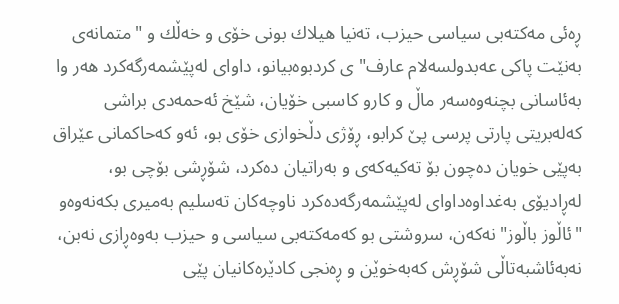ڕه‌ئی مه‌كته‌بی سیاسی حیزب، ته‌نیا هیلاك بونی خۆی و خه‌ڵك و "متمانه‌ی به‌نێت پاكی عه‌بدولسه‌لام عارف" ی كردبوه‌بیانو، داوای له‌پێشمه‌رگه‌كرد هه‌ر وا به‌ئاسانی بچنه‌وه‌سه‌ر ماڵ و كارو كاسبی خۆیان، شێخ ئه‌حمه‌دی براشی كه‌له‌بریتی پارتی پرسی پێ كرابو، ڕۆژی دڵخوازی خۆی بو، ئه‌و كه‌حاكمانی عێراق به‌پێی خویان ده‌چون بۆ ته‌كیه‌كه‌ی و به‌راتیان ده‌كرد، شۆڕشی بۆچی بو، له‌ڕادیۆی به‌غداوه‌داوای له‌پێشمه‌رگه‌ده‌كرد ناوچه‌كان ته‌سلیم به‌میری بكه‌نه‌وه‌و "ئاڵوز باڵوز" نه‌كه‌ن، سروشتی بو كه‌مه‌كته‌بی سیاسی و حیزب به‌وه‌ڕازی نه‌بن، نه‌به‌ئاشبه‌تاڵی شۆڕش كه‌به‌خوێن و ڕه‌نجی كادێره‌كانیان پێی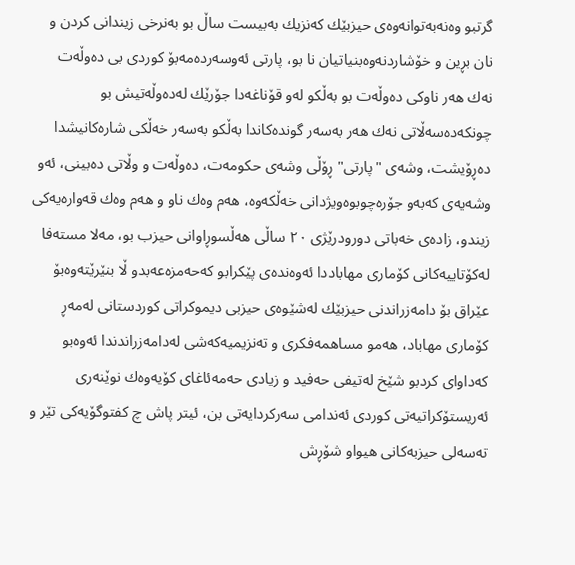گرتبو وه‌نه‌به‌توانه‌وه‌ی حیزبێك كه‌نزیك به‌بیست ساڵ بو به‌نرخی زیندانی كردن و نان بڕین و خۆشاردنه‌وه‌بنیاتیان نا بو، پارتی ئه‌وسه‌رده‌مه‌بۆ كوردی بی ده‌وڵه‌ت نه‌ك هه‌ر ناوكی ده‌وڵه‌ت بو به‌ڵكو له‌و قۆناغه‌دا جۆرێك له‌ده‌وڵه‌تیش بو چونكه‌ده‌سه‌ڵاتی نه‌ك هه‌ر به‌سه‌ر گونده‌كاندا به‌ڵكو به‌سه‌ر خه‌ڵكی شاره‌كانیشدا ده‌ڕۆیشت، وشه‌ی "پارتی" ڕۆڵی وشه‌ی حكومه‌ت، ده‌وڵه‌ت و وڵاتی ده‌بینی، ئه‌و وشه‌یه‌ی كه‌به‌و جۆره‌چوبوه‌ویژدانی خه‌ڵكه‌وه‌، هه‌م وه‌ك ناو و هه‌م وه‌ك قه‌واره‌یه‌كی زیندو، زاده‌ی خه‌باتی دورودرێژی ۲۰ ساڵی هه‌ڵسوڕاوانی حیزب بو، مه‌لا مسته‌فا له‌كۆتاییه‌كانی كۆماری مهاباددا ئه‌وه‌نده‌ی پێكرابو كه‌حه‌مزه‌عه‌بدو ڵا بنێرێته‌وه‌بۆ عێراق بۆ دامه‌زراندنی حیزبێك له‌شێوه‌ی حیزبی دیموكراتی كوردستانی له‌مه‌ڕ كۆماری مهاباد، هه‌مو مساهمه‌فكری و ته‌نزیمیه‌كه‌شی له‌دامه‌زراندندا ئه‌وه‌بو كه‌داوای كردبو شێخ له‌تیفی حه‌فید و زیادی حه‌مه‌ئاغای كۆیه‌وه‌ك نوێنه‌ری ئه‌ریستۆكراتیه‌تی كوردی ئه‌ندامی سه‌ركردایه‌تی بن، ئیتر پاش چ كفتوگۆیه‌كی تێر و ته‌سه‌لی حیزبه‌كانی هیواو شۆڕش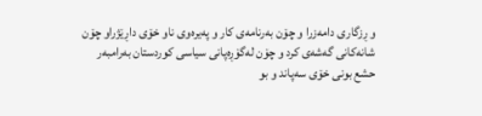و ڕزگاری دامه‌زرا و چۆن به‌رنامه‌ی كار و په‌یره‌وی ناو خۆی داڕێژراو چۆن شانه‌كانی گه‌شه‌ی كرد و چۆن له‌گۆڕه‌پانی سیاسی كوردستان به‌رامبه‌ر حشع بونی خۆی سه‌پاند و بو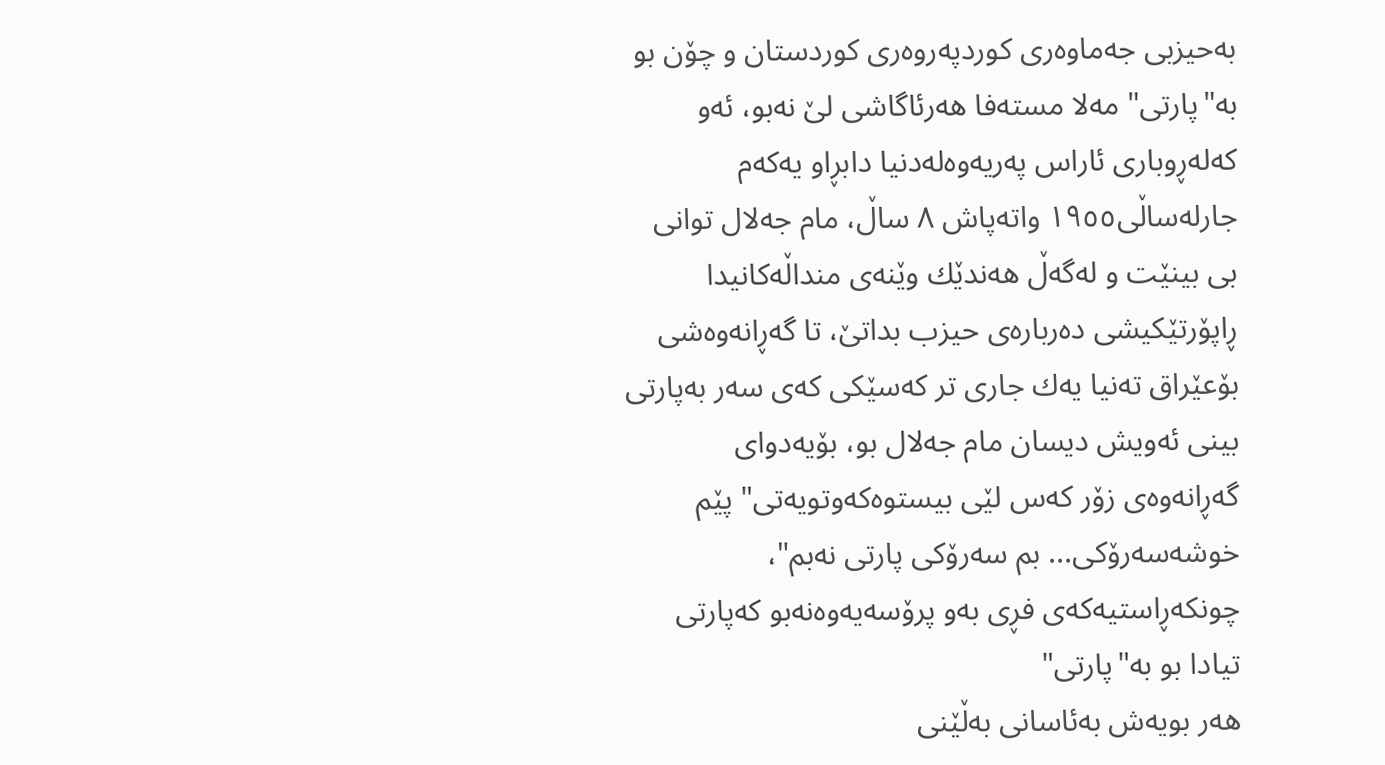به‌حیزبی جه‌ماوه‌ری كوردپه‌روه‌ری كوردستان و چۆن بو به‌"پارتی" مه‌لا مسته‌فا هه‌رئاگاشی لێ نه‌بو، ئه‌و كه‌له‌ڕوباری ئاراس په‌ریه‌وه‌له‌دنیا دابڕاو یه‌كه‌م جارله‌ساڵی۱۹٥٥ واته‌پاش ۸ ساڵ، مام جه‌لال توانی بی بینێت و له‌گه‌ڵ هه‌ندێك وێنه‌ی منداڵه‌كانیدا ڕاپۆرتێكیشی ده‌رباره‌ی حیزب بداتێ، تا گه‌ڕانه‌وه‌شی بۆعێراق ته‌نیا یه‌ك جاری تر كه‌سێكی كه‌ی سه‌ر به‌پارتی بینی ئه‌ویش دیسان مام جه‌لال بو، بۆیه‌دوای گه‌ڕانه‌وه‌ی زۆر كه‌س لێی بیستوه‌كه‌وتویه‌تی" پێم خوشه‌سه‌رۆكی... بم سه‌رۆكی پارتی نه‌بم"، چونكه‌ڕاستیه‌كه‌ی فڕی به‌و پرۆسه‌یه‌وه‌نه‌بو كه‌پارتی تیادا بو به‌"پارتی"
هه‌ر بویه‌ش به‌ئاسانی به‌ڵێنی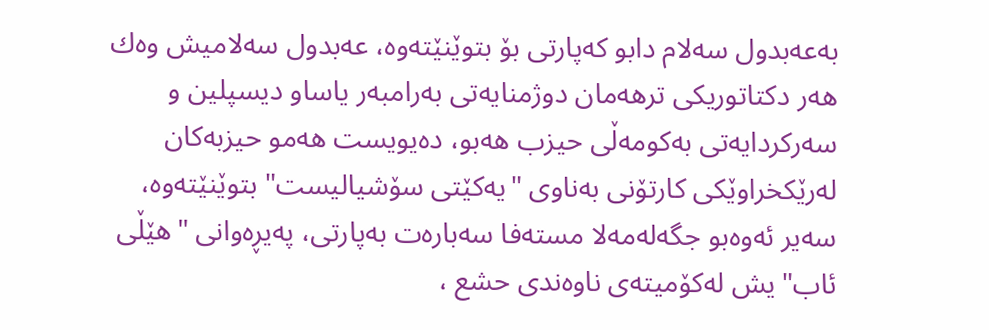به‌عه‌بدول سه‌لام دابو كه‌پارتی بۆ بتوێنێته‌وه، عه‌بدول سه‌لامیش وه‌ك هه‌ر دكتاتوریكی ترهه‌مان دوژمنایه‌تی به‌رامبه‌ر یاساو دیسپلین و سه‌ركردایه‌تی به‌كومه‌ڵی حیزب هه‌بو، ده‌یویست هه‌مو حیزبه‌كان له‌رێكخراوێكی كارتۆنی به‌ناوی "یه‌كێتی سۆشیالیست" بتوێنێته‌وه، سه‌یر ئه‌وه‌بو جگه‌له‌مه‌لا مسته‌فا سه‌باره‌ت به‌پارتی، په‌یڕه‌وانی "هێڵی ئاب"یش له‌كۆمیته‌ی ناوه‌ندی حشع ،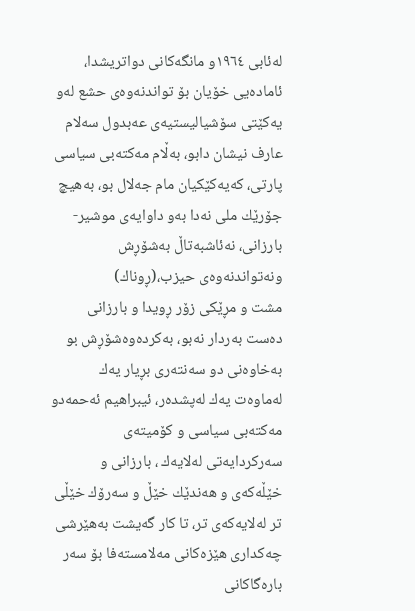له‌ئابی ۱۹٦٤و مانگه‌كانی دواتریشدا، ئاماده‌یی خۆیان بۆ تواندنه‌وه‌ی حشع له‌و یه‌كێتی سۆشیالیستیه‌ی عه‌بدول سه‌لام عارف نیشان دابو، به‌ڵام مه‌كته‌بی سیاسی پارتی، كه‌یه‌كێكیان مام جه‌لال بو، به‌هیچ جۆرێك ملی نه‌دا به‌و داوایه‌ی موشیر-بارزانی، نه‌ئاشبه‌تاڵ به‌شۆڕش ونه‌تواندنه‌وه‌ی حیزب،(ڕوناك)
مشت و مڕێكی زۆر ڕویدا و بارزانی ده‌ست به‌ردار نه‌بو، به‌كرده‌وه‌شۆڕش بو به‌خاوه‌نی دو سه‌نته‌ری بڕیار یه‌ك له‌ماوه‌ت یه‌ك له‌پشده‌ر، ئیبراهیم ئه‌حمه‌دو مه‌كته‌بی سیاسی و كۆمیته‌ی سه‌ركردایه‌تی له‌لایه‌ك ، بارزانی و خێڵه‌كه‌ی و هه‌ندێك خێڵ و سه‌رۆك خێڵی تر له‌لایه‌كه‌ی تر، تا كار گه‌یشت به‌هێرشی چه‌كداری هێزه‌كانی مه‌لامسته‌فا بۆ سه‌ر باره‌گاكانی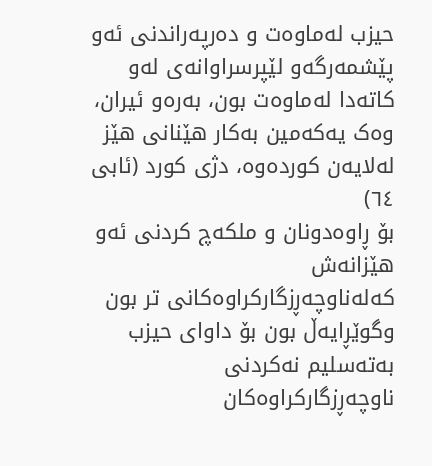حیزب له‌ماوه‌ت و ده‌رپه‌راندنی ئه‌و پێشمه‌رگه‌و لێپرسراوانه‌ی له‌و كاته‌دا له‌ماوه‌ت بون، به‌ره‌و ئیران، وه‌ک یه‌که‌مین به‌کار هێنانی هێز له‌لایه‌ن کورده‌وه‌، دژی کورد (ئابی ٦٤)
بۆ ڕاوه‌دونان و ملكه‌چ كردنی ئه‌و هێزانه‌ش كه‌له‌ناوچه‌ڕزگاركراوه‌كانی تر بون وگوێڕایه‌ڵ بون بۆ داوای حیزب به‌ته‌سلیم نه‌كردنی ناوچه‌ڕزگاركراوه‌كان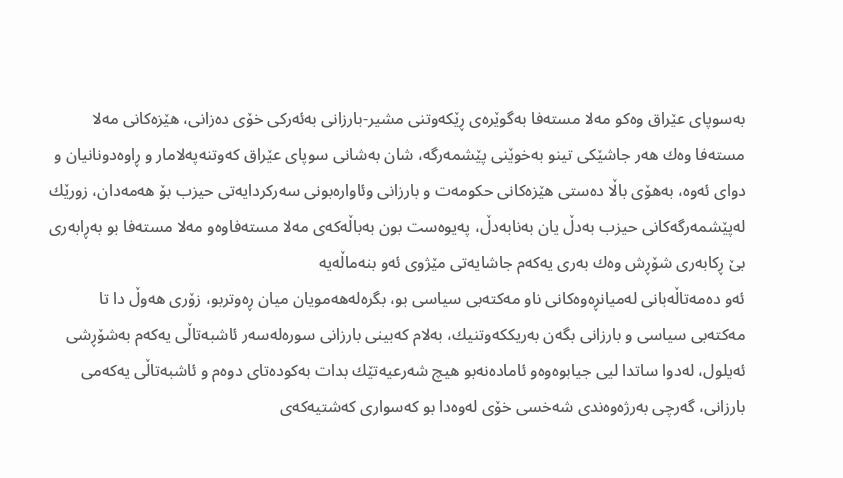به‌سوپای عێراق وه‌كو مه‌لا مسته‌فا به‌گوێره‌ی ڕێكه‌وتنی مشیر-بارزانی به‌ئه‌ركی خۆی ده‌زانی، هێزه‌كانی مه‌لا مسته‌فا وه‌ك هه‌ر جاشێكی تینو به‌خوێنی پێشمه‌رگه‌، شان به‌شانی سوپای عێراق كه‌وتنه‌په‌لامار و ڕاوه‌دونانیان و دوای ئه‌وه، به‌هۆی باڵا ده‌ستی هێزه‌كانی حكومه‌ت و بارزانی وئاواره‌بونی سه‌ركردایه‌تی حیزب بۆ هه‌مه‌دان، زورێك له‌پێشمه‌رگه‌كانی حیزب به‌دڵ یان به‌نابه‌دڵ، په‌یوه‌ست بون به‌باڵه‌كه‌ی مه‌لا مسته‌فاوه‌و مه‌لا مسته‌فا بو به‌ڕابه‌ری بێ ڕكابه‌ری شۆڕش وه‌ك به‌ری یه‌كه‌م جاشایه‌تی مێژوی ئه‌و بنه‌ماڵه‌یه
ئه‌و ده‌مه‌تاڵه‌بانی له‌میانڕه‌وه‌كانی ناو مه‌كته‌بی سیاسی بو، بگره‌له‌هه‌مویان میان ڕه‌وتربو، زۆری هه‌وڵ دا تا مه‌كته‌بی سیاسی و بارزانی بگه‌ن به‌ریككه‌وتنیك، به‌لام كه‌بینی بارزانی سوره‌له‌سه‌ر ئاشبه‌تاڵی یه‌كه‌م به‌شۆڕشی ئه‌یلول، له‌دوا ساتدا لیی جیابوه‌وه‌و ئاماده‌نه‌بو هیچ شه‌رعیه‌تێك بدات به‌كوده‌تای دوه‌م و ئاشبه‌تاڵی یه‌كه‌می بارزانی، گه‌رچی به‌رژه‌وه‌ندی شه‌خسی خۆی له‌وه‌دا بو كه‌سواری كه‌شتیه‌كه‌ی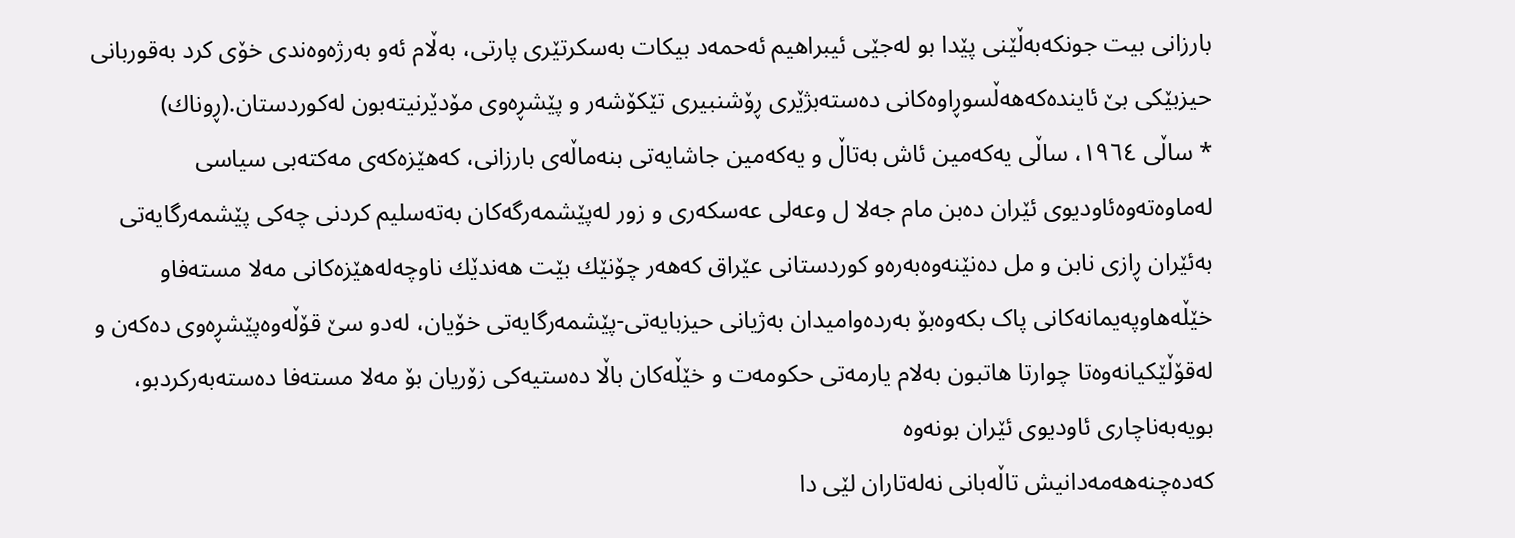بارزانی بیت جونكه‌به‌ڵێنی پێدا بو له‌جێی ئیبراهیم ئه‌حمه‌د بیكات به‌سكرتێری پارتی، به‌ڵام ئه‌و به‌رژه‌وه‌ندی خۆی كرد به‌قوربانی حیزبێكی بێ ئاینده‌كه‌هه‌ڵسوڕاوه‌كانی ده‌سته‌بژێری ڕۆشنبیری تێكۆشه‌ر و پێشڕه‌وی مۆدێرنیته‌بون له‌كوردستان.(ڕوناك)
* ساڵی ۱۹٦٤، ساڵی یه‌كه‌مین ئاش به‌تاڵ و یه‌كه‌مین جاشایه‌تی بنه‌ماڵه‌ی بارزانی، كه‌هێزه‌كه‌ی مه‌كته‌بی سیاسی له‌ماوه‌ته‌وه‌ئاودیوی ئێران ده‌بن مام جه‌لا ل وعه‌لی عه‌سكه‌ری و زور له‌پێشمه‌رگه‌كان به‌ته‌سلیم كردنی چه‌كی پێشمه‌رگایه‌تی به‌ئێران ڕازی نابن و مل ده‌نێنه‌وه‌به‌ره‌و كوردستانی عێراق كه‌هه‌ر چۆنێك بێت هه‌ندێك ناوچه‌له‌هێزه‌كانی مه‌لا مسته‌فاو خێڵه‌هاوپه‌یمانه‌كانی پاک بکه‌وه‌بۆ به‌رده‌وامیدان به‌ژیانی حیزبایه‌تی-پێشمه‌رگایه‌تی خۆیان، له‌دو سێ قۆڵه‌وه‌پێشڕه‌وی ده‌که‌ن و له‌قۆڵێكیانه‌وه‌تا چوارتا هاتبون به‌لام یارمه‌تی حكومه‌ت و خێڵه‌كان باڵا ده‌ستیه‌كی زۆریان بۆ مه‌لا مسته‌فا ده‌سته‌به‌ركردبو، بویه‌به‌ناچاری ئاودیوی ئێران بونه‌وه‌
كه‌ده‌چنه‌هه‌مه‌دانیش تاڵه‌بانی نه‌له‌تاران لێی دا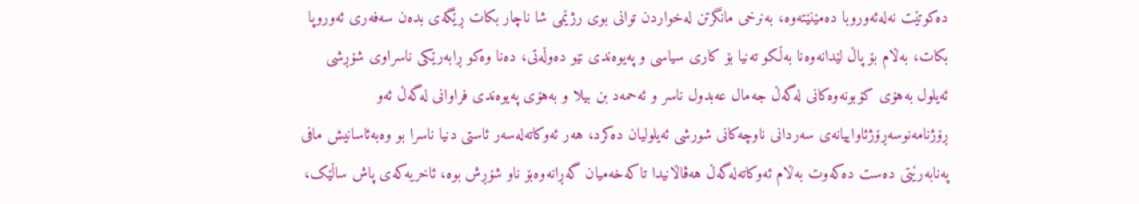ده‌كوتێت نه‌له‌ئه‌وروبا ده‌مێنێته‌وه‌، به‌نرخی مانگرتن له‌خواردن توانی بوی رژێمی شا ناچار بكات ڕێگه‌ی بده‌ن سه‌فه‌ری ئه‌وروپا بكات، به‌ڵام بۆ پاڵ لێدانه‌وه‌نا به‌ڵكو ته‌نیا بۆ كاری سیاسی و په‌یوه‌ندی نێو ده‌وڵه‌تی، ده‌نا وه‌كو ڕابه‌رێكی ناسراوی شۆڕشی ئه‌یلول به‌هۆی كۆبونه‌وه‌كانی له‌گه‌ڵ جه‌مال عه‌بدول ناسر و ئه‌حمه‌د بن بیلا و به‌هۆی په‌یوه‌ندی فراوانی له‌گه‌ڵ ئه‌و ڕۆژنامه‌نوسه‌ڕۆژئاواییانه‌ی سه‌ردانی ناوچه‌كانی شورشی ئه‌یلولیان ده‌كرد، هه‌ر ئه‌وكاته‌له‌سه‌ر ئاستی دنیا ناسرا بو وه‌به‌ئاسانیش مافی په‌نابه‌رێتی ده‌ست ده‌كه‌وت به‌ڵام ئه‌وكاته‌له‌گه‌ڵ هه‌ڤاڵانیدا تاكه‌خه‌میان گه‌ڕانه‌وه‌بۆ ناو شۆڕش بوه‌، ئاخریه‌كه‌ی پاش ساڵێک،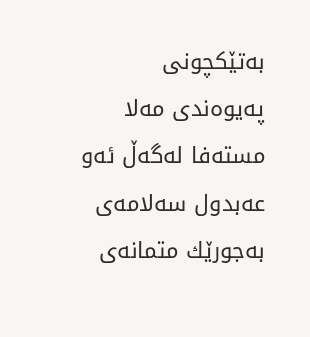به‌تێكچونی په‌یوه‌ندی مه‌لا مسته‌فا له‌گه‌ڵ ئه‌و عه‌بدول سه‌لامه‌ی به‌جورێك متمانه‌ی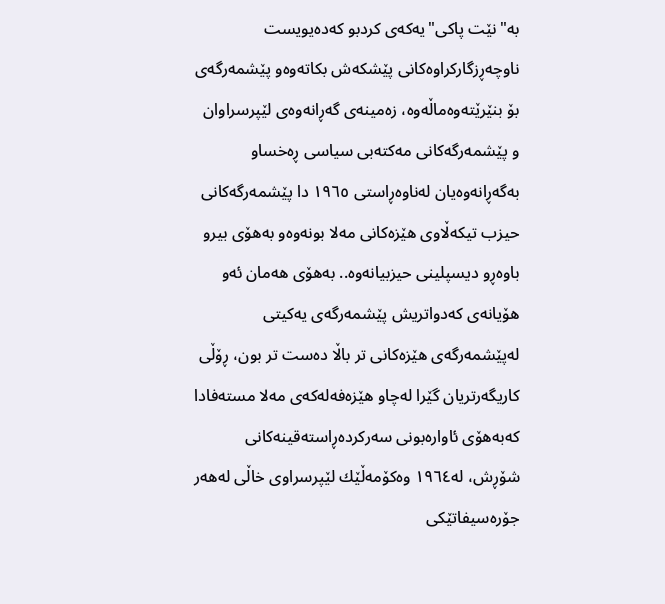به"نێت پاکی"یه‌كه‌ی كردبو كه‌ده‌یویست ناوچه‌ڕزگاركراوه‌كانی پێشكه‌ش بكاته‌وه‌و پێشمه‌رگه‌ی بۆ بنێرێته‌وه‌ماڵه‌وه، زه‌مینه‌ی گه‌ڕانه‌وه‌ی لێپرسراوان و پێشمه‌رگه‌كانی مه‌كته‌بی سیاسی ڕه‌خساو به‌گه‌ڕانه‌وه‌یان له‌ناوه‌ڕاستی ۱۹٦٥ دا پێشمه‌رگه‌کانی حیزب تیكه‌ڵاوی هێزه‌كانی مه‌لا بونه‌وه‌و به‌هۆی بیرو باوه‌ڕو دیسپلینی حیزبیانه‌وه.. به‌هۆی هه‌مان ئه‌و هۆیانه‌ی كه‌دواتریش پێشمه‌رگه‌ی یه‌كیتی له‌پێشمه‌رگه‌ی هێزه‌كانی تر باڵا ده‌ست تر بون، ڕۆڵی كاریگه‌رتریان گێرا له‌چاو هێزه‌فه‌له‌كه‌ی مه‌لا مسته‌فادا كه‌به‌هۆی ئاواره‌بونی سه‌ركرده‌ڕاسته‌قینه‌كانی شۆڕش، له‌۱۹٦٤ وه‌كۆمه‌ڵێك لێپرسراوی خاڵی له‌هه‌ر جۆره‌سیفاتێكی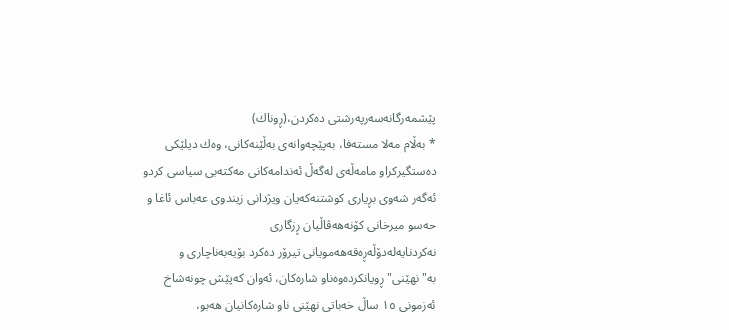پێشمه‌رگانه‌سه‌رپه‌رشتی ده‌کردن،(ڕوناك)
* به‌ڵام مه‌لا مسته‌فا، به‌پێچه‌وانه‌ی به‌ڵێنه‌كانی، وه‌ك دیلێكی ده‌ستگیركراو مامه‌ڵه‌ی له‌گه‌ڵ ئه‌ندامه‌كانی مه‌كته‌بی سیاسی كردو ئه‌گه‌ر شه‌وی بڕیاری كوشتنه‌كه‌یان ویژدانی زیندوی عه‌باس ئاغا و حه‌سو میرخانی كۆنه‌هه‌ڤاڵیان ڕزگاری نه‌كردنایه‌له‌دۆڵه‌ڕه‌قه‌هه‌مویانی تیرۆر ده‌كرد بۆیه‌به‌ناچاری و به‌"نهێنی" ڕویانكرده‌وه‌ناو شاره‌كان، ئه‌وان كه‌پێش چونه‌شاخ ئه‌زمونی ۱٥ ساڵ خه‌باتی نهێنی ناو شاره‌كانیان هه‌بو،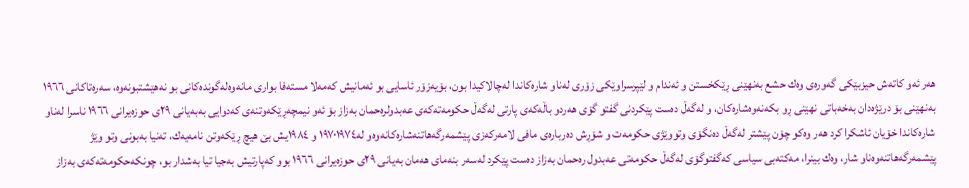هه‌ر ئه‌و كاته‌ش حیزبێكی گه‌وره‌ی وه‌ك حشع به‌نهێنی ڕێكخستن و ئه‌ندام و لێپرسراوێکی زۆری له‌ناو شاره‌كاندا له‌چالاكیدا بون، بۆیه‌زۆر ئاسایی بو ئه‌مانیش كه‌مه‌لا مسته‌فا بواری مانه‌وه‌له‌گونده‌كانی بو نه‌هێشتبونه‌وه، سه‌ره‌تاكانی ۱۹٦٦ به‌نهێنی بۆ درێژه‌دان به‌خه‌باتی نهێنی ڕو بكه‌نه‌وه‌شاره‌كان، و له‌گه‌ڵ ده‌ست پێكردنی گفتو گۆی هه‌ردو باڵه‌كه‌ی پارتی له‌گه‌ڵ حكومه‌ته‌كه‌ی عه‌بدولره‌حمان به‌زاز بۆ ئه‌و نیمچه‌ڕێكه‌وتنه‌ی كه‌دوایی به‌به‌یانی ۲۹ی حوزه‌یرانی ۱۹٦٦ ناسرا له‌ناو شاره‌كاندا خۆیان ئاشکرا کرد هه‌ر وه‌كو چۆن پێشتر له‌گه‌ڵ ده‌نگۆی وتووێژی حكومه‌ت و شۆڕش ده‌رباره‌ی مافی لامه‌ركه‌زی پێشمه‌رگه‌هاتنه‌شاره‌كانه‌وه‌و له‌۱۹۷۰۱۹۷٤ و ۱۹۸٤یش بێ هیچ ڕێکه‌وتن نامه‌یه‌ك، ته‌نیا به‌بونی وتو وێژ پێشمه‌رگه‌هاتنه‌وه‌ناو شار، وه‌ك بینرا، مه‌كته‌بی سیاسی كه‌گفتوگۆی له‌گه‌ڵ حكومه‌تی عه‌بدول ره‌حمان به‌زاز ده‌ست پێكرد له‌سه‌ر بنه‌مای هه‌مان به‌یانی ۲۹ی حوزه‌یرانی ۱۹٦٦ بوو كه‌پارتیش به‌جیا تیا به‌شدار بو، چونكه‌حكومه‌ته‌كه‌ی به‌زاز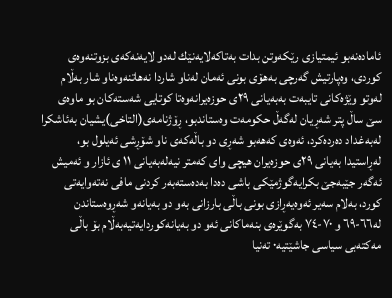ئاماده‌نه‌بو ئیمتیازی رێكه‌وتن بدات به‌تاكه‌لایه‌نێك له‌دو لایه‌نه‌كه‌ی بزوتنه‌وه‌ی كوردی، وه‌پارتیش گه‌رچی به‌هۆی بونی ئه‌مان له‌ناو شاردا نه‌هاتنه‌وه‌ناو شار به‌ڵام له‌وتو وێژه‌كانی تایبه‌ت به‌به‌یانی ۲۹ی حوزه‌یرانه‌وه‌تا كوتایی شه‌سته‌كان بو ماوه‌ی سێ ساڵ پتر شه‌ڕیان له‌گه‌ڵ حكومه‌ت وه‌ستاندبو، ڕۆژنامه‌ی(التاخی)یشیان به‌ئاشكرا له‌به‌غداد ده‌رده‌كرد، ئه‌وه‌ی كه‌هه‌بو شه‌ڕی دو باڵه‌كه‌ی ناو شۆڕشی ئه‌یلول بو، له‌ڕاستیدا به‌یانی ۲۹ی حوزه‌یران هیچی وای كه‌متر نیه‌له‌به‌یانی ۱۱ ی ئازار و ئه‌میش ئه‌گه‌ر جێبه‌جێ بكرایه‌گوژمێكی باشی ده‌دا به‌ده‌سته‌به‌ر كردنی مافی نه‌ته‌وایه‌تی كورد، به‌لام سه‌یر ئه‌وه‌یه‌ڕازی بونی باڵی بارزانی به‌و دو به‌یانه‌و شه‌ڕوه‌ستاندن له‌٦٦-٦۹ و ۷۰-۷٤ به‌گوێره‌ی بنه‌ماكانی ئه‌و دو به‌یانه‌كوردایه‌تیه‌به‌ڵام بۆ باڵی مه‌كته‌بی سیاسی جاشێتیه۰ ته‌نیا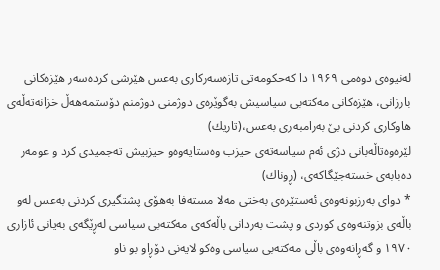له‌نیوه‌ی دوه‌می ۱۹۶۹ دا كه‌حكومه‌تی تازه‌سه‌ركاری به‌عس هێرشی كرده‌سه‌ر هێزه‌كانی بارزانی، هێزه‌كانی مه‌كته‌بی سیاسیش به‌گوێره‌ی دوژمنی دوژمنم دۆستمه‌هه‌ڵ خزانه‌ته‌ڵه‌ی هاوكاری كردنی بێ به‌رامبه‌ری به‌عس،(تاریك)
لێره‌وه‌تاڵه‌بانی دژی ئه‌م سیاسه‌ته‌ی حیزب وه‌ستایه‌وه‌و حیزبیش ته‌جمیدی كرد و عومه‌ر ده‌بابه‌ی خسته‌جێگاكه‌ی، (ڕوناك)
* دوای به‌رزبونه‌وه‌ی ئه‌ستێره‌ی به‌ختی مه‌لا مسته‌فا به‌هۆی پشتگیری كردنی به‌عس له‌و باڵه‌ی بزوتنه‌وه‌ی كوردی و پشت به‌ردانی باڵه‌كه‌ی مه‌كته‌بی سیاسی له‌ڕێگه‌ی به‌یانی ئازاری ۱۹۷۰ و گه‌ڕانه‌وه‌ی باڵی مه‌كته‌بی سیاسی وه‌كو لایه‌نی دۆڕاو بو ناو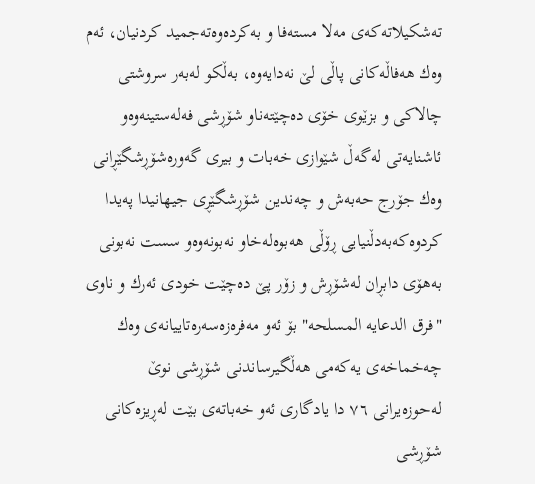ته‌شكیلاته‌كه‌ی مه‌لا مسته‌فا و به‌كرده‌وه‌ته‌جمید كردنیان، ئه‌م وه‌ك هه‌فاڵه‌كانی پاڵی لێ نه‌دایه‌وه، به‌ڵكو له‌به‌ر سروشتی چالاکی و بزێوی خۆی ده‌چێته‌ناو شۆڕشی فه‌له‌ستینه‌وه‌و ئاشنایه‌تی له‌گه‌ڵ شێوازی خه‌بات و بیری گه‌وره‌شۆڕشگێڕانی وه‌ك جۆرج حه‌به‌ش و چه‌ندین شۆڕشگێڕی جیهانیدا په‌یدا كردوه‌كه‌به‌دڵنیایی ڕۆڵی هه‌بوه‌له‌خاو نه‌بونه‌وه‌و سست نه‌بونی به‌هۆی دابڕان له‌شۆڕش و زۆر پێ ده‌چێت خودی ئه‌رك و ناوی "فرق الدعایە المسلحە" بۆ ئه‌و مه‌فره‌زه‌سه‌ره‌تاییانه‌ی وه‌ك چه‌خماخه‌ی یه‌كه‌می هه‌ڵگیرساندنی شۆڕشی نوێ له‌حوزه‌یرانی ۷٦ دا یادگاری ئه‌و خه‌باته‌ی بێت له‌ڕیزه‌كانی شۆڕشی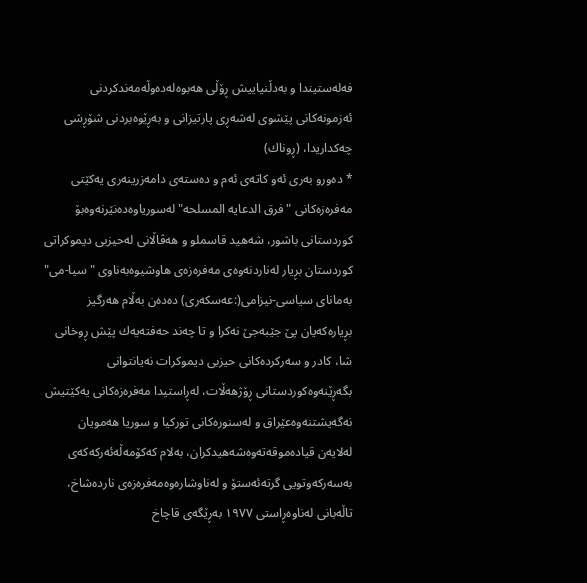فه‌له‌ستیندا و به‌دڵنیاییش ڕۆڵی هه‌بوه‌له‌ده‌وڵه‌مه‌ندكردنی ئه‌زمونه‌كانی پێشوی له‌شه‌ڕی پارتیزانی و به‌ڕێوه‌بردنی شۆڕشی چه‌كداریدا، (ڕوناك)
* ده‌ورو به‌ری ئه‌و كاته‌ی ئه‌م و ده‌سته‌ی دامه‌زرینه‌ری یه‌كێتی مه‌فره‌زه‌كانی "فرق الدعایە المسلحە" له‌سوریاوه‌ده‌نێرنه‌وه‌بۆ كوردستانی باشور، شه‌هید قاسملو و هه‌ڤاڵانی له‌حیزبی دیموكراتی كوردستان بڕیار له‌ناردنه‌وه‌ی مه‌فره‌زه‌ی هاوشیوه‌به‌ناوی "سیا-می" به‌مانای سیاسی-نیزامی(:عه‌سكه‌ری) ده‌ده‌ن به‌ڵام هه‌رگیز بڕیاره‌كه‌یان پێ جێبه‌جێ نه‌كرا و تا چه‌ند حه‌فته‌یه‌ك پێش ڕوخانی شا، كادر و سه‌ركرده‌كانی حیزبی دیموكرات نه‌یانتوانی بگه‌ڕێنه‌وه‌كوردستانی ڕۆژهه‌ڵات، له‌ڕاستیدا مه‌فره‌زه‌كانی یه‌كێتیش نه‌گه‌یشتنه‌وه‌عێراق و له‌سنوره‌كانی توركیا و سوریا هه‌مویان له‌لایه‌ن قیاده‌موقه‌ته‌وه‌شه‌هیدكران، به‌لام كه‌كۆمه‌ڵه‌ئه‌ركه‌كه‌ی به‌سه‌ركه‌وتویی گرته‌ئه‌ستۆ و له‌ناوشاره‌وه‌مه‌فره‌زه‌ی نارده‌شاخ، تاڵه‌بانی له‌ناوه‌ڕاستی ۱۹۷۷ به‌ڕێگه‌ی قاچاخ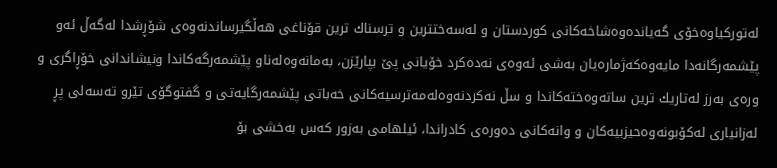له‌تورکیاوه‌خۆی گه‌یانده‌وه‌شاخه‌كانی كوردستان و له‌سه‌ختترین و ترسناك ترین قۆناغی هه‌ڵگیرساندنه‌وه‌ی شۆڕشدا له‌گه‌ڵ ئه‌و پێشمه‌رگانه‌دا مایه‌وه‌كه‌ژماره‌یان به‌شی ئه‌وه‌ی نه‌ده‌كرد خۆیانی پێ بپارێزن، به‌مانه‌وه‌له‌ناو پێشمه‌رگه‌كاندا ونیشاندانی خۆڕاگری و وره‌ی به‌رز له‌تاریك ترین ساته‌وه‌خته‌كاندا و سڵ نه‌كردنه‌وه‌له‌مه‌ترسیه‌كانی خه‌باتی پێشمه‌رگایه‌تی و گفتوگۆی تێرو ته‌سه‌لی پڕ له‌زانیاری له‌كۆبونه‌وه‌حیزبیه‌كان و وانه‌كانی ده‌وره‌ی كادراندا، ئیلهامی به‌زور كه‌س به‌خشی بۆ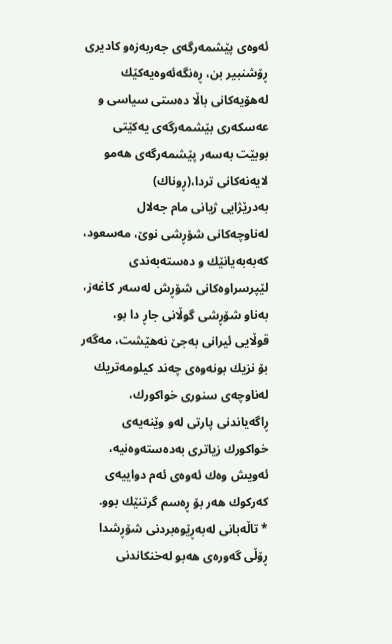ئه‌وه‌ی پێشمه‌رگه‌ی جه‌ربه‌زه‌و كادیری ڕۆشنبیر بن، ڕه‌‌نگه‌ئه‌وه‌یه‌كێك له‌هۆیه‌كانی باڵا ده‌ستی سیاسی و عه‌سكه‌ری بێشمه‌رگه‌ی یه‌كێتی بوبێت به‌سه‌ر پێشمه‌رگه‌ی هه‌مو لایه‌نه‌كانی تردا،(ڕوناك)
به‌درێژایی ژیانی مام جه‌لال له‌ناوچه‌كانی شۆڕشی نوێ، مه‌سعود، كه‌به‌به‌یانێك و ده‌سته‌به‌ندی لێپرسراوه‌كانی شۆڕش له‌سه‌ر كاغه‌ز، به‌ناو شۆڕشی گوڵانی جاڕ دا بو، قوڵایی ئیرانی به‌جێ نه‌هێشت، مه‌گه‌ر بۆ نزیك بونه‌وه‌ی چه‌ند كیلومه‌تریك له‌ناوچه‌ی سنوری خواكورك، ڕاگه‌یاندنی پارتی له‌و وێنه‌یه‌ی خواكورك زیاتری به‌ده‌سته‌وه‌نیه، ئه‌ویش وه‌ك ئه‌وه‌ی ئه‌م دواییه‌ی كه‌ركوك هه‌ر بۆ ڕه‌سم گرتنێك بوو.
* تاڵه‌بانی له‌به‌ڕێوه‌بردنی شۆڕشدا ڕۆڵی گه‌وره‌ی هه‌بو له‌خنكاندنی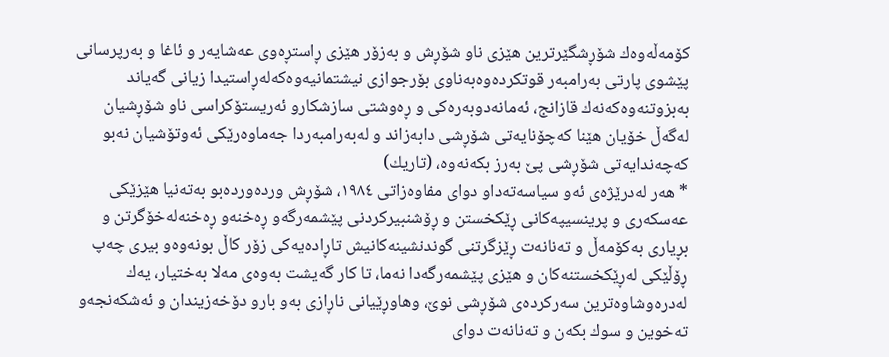كۆمه‌ڵه‌وه‌ك شۆڕشگێرترین هێزی ناو شۆڕش و به‌زۆر هێزی ڕاستڕه‌وی عه‌شایه‌ر و ئاغا و به‌رپرسانی پێشوی پارتی به‌رامبه‌ر قوتكرده‌وه‌به‌ناوی بۆرجوازی نیشتمانیه‌وه‌كه‌له‌ڕاستیدا زیانی گه‌یاند به‌بزوتنه‌وه‌كه‌نه‌ك قازانج، ئه‌مانه‌دوبه‌ره‌كی و ڕه‌وشتی سازشكارو ئه‌ریستۆكراسی ناو شۆڕشیان له‌گه‌ڵ خۆیان هێنا كه‌چۆنایه‌تی شۆڕشی دابه‌زاند و له‌به‌رامبه‌ردا جه‌ماوه‌رێكی ئه‌وتۆشیان نه‌بو كه‌چه‌ندایه‌تی شۆڕشی پێ به‌رز بکه‌نه‌وه‌، (تاریك)
* هه‌ر له‌درێژه‌ی ئه‌و سیاسه‌ته‌داو دوای مفاوه‌زاتی ۱۹۸٤، شۆڕش ورده‌ورده‌بو به‌ته‌نیا هێزێكی عه‌سكه‌ری و پرینسیپه‌كانی ڕێكخستن و ڕۆشنبیركردنی پێشمه‌رگه‌و ڕه‌خنه‌و ڕه‌خنه‌له‌خۆگرتن و بڕیاری به‌كۆمه‌ڵ و ته‌نانه‌ت ڕێزگرتنی گوندنشینه‌كانیش تاڕاده‌یه‌كی زۆر كاڵ بونه‌وه‌و بیری چه‌پ ڕۆڵێكی له‌ڕێكخستنه‌كان و هێزی پێشمه‌رگه‌دا نه‌ما، تا كار گه‌یشت به‌وه‌ی مه‌لا به‌ختیار، یه‌ك له‌دره‌وشاوه‌ترین سه‌ركرده‌ی شۆڕشی نوێ، وهاوڕێیانی ناڕازی به‌و بارو دۆخه‌زیندان و ئه‌شكه‌نجه‌و ته‌خوین و سوك بكه‌ن و ته‌نانه‌ت دوای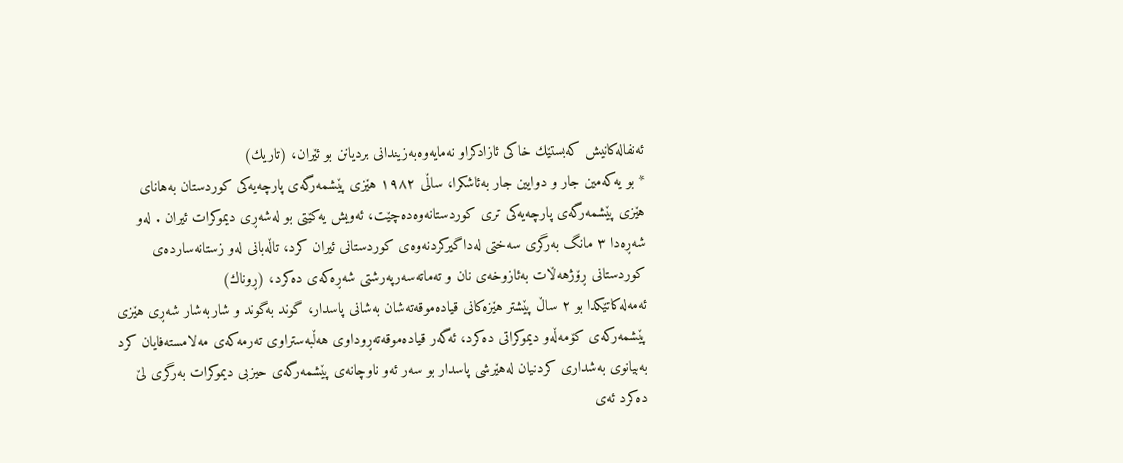ئه‌نفاله‌كانیش كه‌بستێك خاكی ئازادكراو نه‌مایه‌وه‌به‌زیندانی بردیانن بو ئێران، (تاریك)
* بو یه‌كه‌مین جار و دوایین جار به‌ئاشكرا، ساڵی ۱۹۸۲ هێزی پێشمه‌رگه‌ی پارچه‌یه‌كی كوردستان به‌هانای هێزی پێشمه‌رگه‌ی پارچه‌یه‌كی تری كوردستانه‌وه‌ده‌چێت، ئه‌ویش یه‌كێتی بو له‌شه‌ڕی دیموكرات ئیران . له‌و شه‌ڕه‌دا ۳ مانگ به‌رگری سه‌ختی له‌داگیرکردنه‌وه‌ی كوردستانی ئیران كرد، تاڵه‌بانی له‌و زستانه‌سارده‌ی كوردستانی ڕۆژهه‌ڵات به‌ئازوخه‌ی نان و ته‌ماته‌سه‌رپه‌رشتی شه‌ڕه‌كه‌ی ده‌كرد، (ڕوناك)
ئه‌مه‌له‌كاتێكدا بو ۲ ساڵ پێشتر هێزه‌كانی قیاده‌موقه‌ته‌شان به‌شانی پاسدار، گوند به‌گوند و شاربه‌شار شه‌ڕی هێزی پێشمه‌ركه‌ی كۆمه‌ڵه‌و دیموكراتی ده‌كرد، ئه‌گه‌ر قیاده‌موقه‌ته‌ڕوداوی هه‌ڵبه‌ستراوی ته‌رمه‌كه‌ی مه‌لامسته‌فایان كرد به‌بیانوی به‌شداری كردنیان له‌هێرشی پاسدار بو سه‌ر ئه‌و ناوچانه‌ی پێشمه‌رگه‌ی حیزبی دیموكرات به‌رگری لێ ده‌كرد ئه‌ی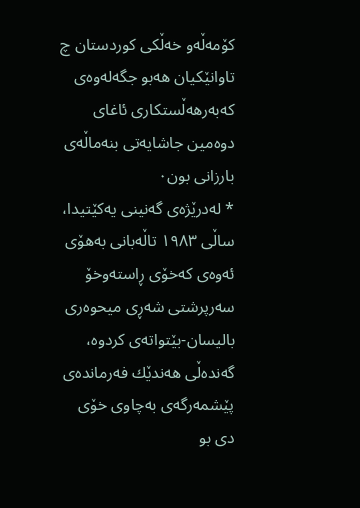كۆمه‌ڵه‌و خه‌ڵكی كوردستان چ تاوانێكیان هه‌بو جگه‌له‌وه‌ی كه‌به‌رهه‌ڵستكاری ئاغای دوه‌مین جاشایه‌تی بنه‌ماڵه‌ی بارزانی بون۰
* له‌درێژه‌ی گه‌نینی یه‌كێتیدا، ساڵی ۱۹۸۳ تاڵه‌بانی به‌هۆی ئه‌وه‌ی كه‌خۆی ڕاسته‌وخۆ سه‌رپرشتی شه‌ڕی میحوه‌ری بالیسان-بێتواته‌ی كردوه، گه‌نده‌ڵی هه‌ندێك فه‌رمانده‌ی پێشمه‌رگه‌ی به‌چاوی خۆی دی بو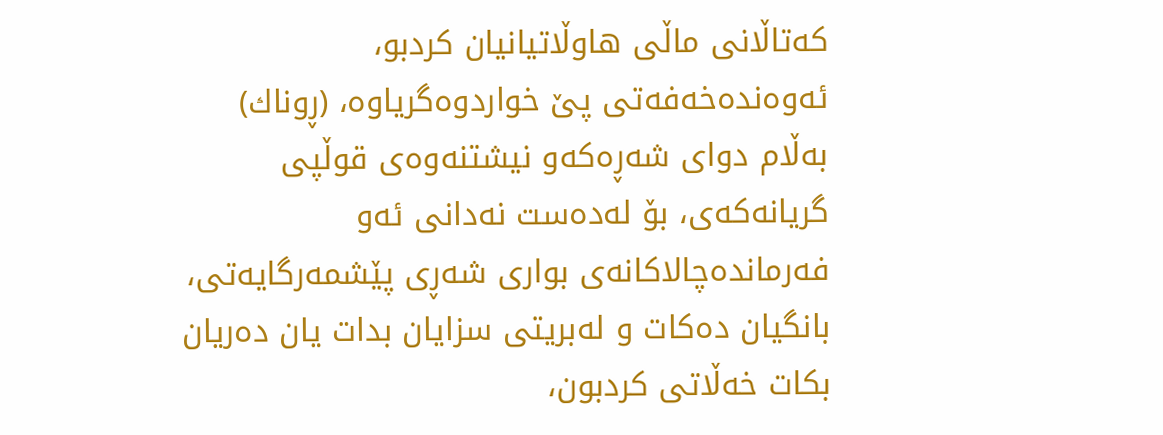كه‌تاڵانی ماڵی هاوڵاتیانیان كردبو، ئه‌وه‌نده‌خه‌فه‌تی پێ خواردوه‌گریاوه، (ڕوناك)
به‌ڵام دوای شه‌ڕه‌كه‌و نیشتنه‌وه‌ی قوڵپی گریانه‌كه‌ی، بۆ له‌ده‌ست نه‌دانی ئه‌و فه‌رمانده‌چالاكانه‌ی بواری شه‌ڕی پێشمه‌رگایه‌تی، بانگیان ده‌کات و له‌بریتی سزایان بدات یان ده‌ریان بكات خه‌ڵاتی كردبون،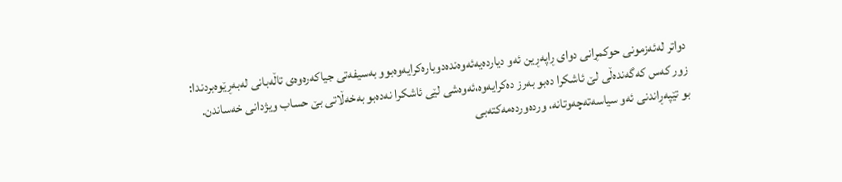دواتر له‌ئه‌زمونی حوكمڕانی دوای ڕاپه‌ڕین ئه‌و دیارده‌یه‌ئه‌وه‌نده‌دوباره‌كرایه‌وه‌بوو به‌سیفه‌تی جیاكه‌ره‌وه‌ی تاڵه‌بانی له‌به‌ڕێوه‌بردندا: زور كه‌س كه‌گه‌نده‌ڵی لێ ئاشكرا ده‌بو به‌رز ده‌كرایه‌وه،ئه‌وه‌شی لێی ئاشكرا نه‌ده‌بو به‌خه‌ڵاتی بێ حساب ویژدانی خه‌ساندن.
بو تێپه‌ڕاندنی ئه‌و سیاسه‌ته‌چه‌وتانه، ورده‌ورده‌مه‌كته‌بی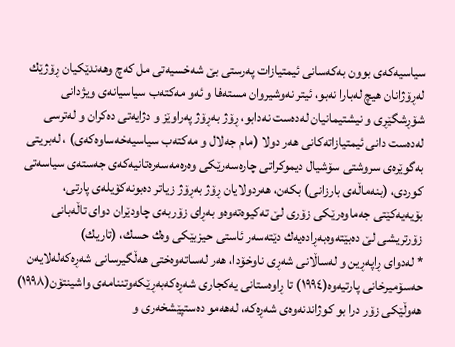سیاسیه‌كه‌ی بوون به‌كه‌سانی ئیمتیازات په‌رستی بێ شه‌خسیه‌تی مل كه‌چ وهه‌ندێكیان ڕۆژێك له‌ڕۆژانان هیچ له‌بارا نه‌بو، ئیتر نه‌وشیروان مسته‌فا و ئه‌و مه‌كته‌ب سیاسیانه‌ی ویژدانی شۆڕشگێڕی و نیشتیمانیان له‌ده‌ست نه‌دابو، ڕۆژ به‌ڕۆژ په‌راوێز و دژایه‌تی ده‌كران و له‌ترسی له‌ده‌ست دانی ئیمتیازاته‌كانی هه‌ر دولا (مام جه‌لال و مه‌كته‌ب سیاسیه‌خه‌ساوه‌كه‌ی) ، له‌بریتی به‌گوێره‌ی سروشتی سۆشیال دیموكراتی چاره‌سه‌رێكی وه‌ره‌مه‌سه‌ره‌تانیه‌كه‌ی جه‌سته‌ی سیاسه‌تی كوردی، (بنه‌ماڵه‌ی بارزانی) بكه‌ن، هه‌ردولایان ڕۆژ به‌ڕۆژ زیاتر ده‌بونه‌كۆیله‌ی پارتی، بۆیه‌یه‌كێتی جه‌ماوه‌رێكی زۆری لێ ته‌كیوه‌ته‌وه‌و به‌ڕای زۆربه‌ی چاودێران دوای تاڵه‌بانی زۆرتریشی لێ ده‌بێته‌وه‌به‌ڕاده‌یه‌ك دێته‌سه‌ر ئاستی حیزبێكی وه‌ك حسك، (تاریك)
* له‌دوای ڕاپه‌ڕین و له‌ساڵانی شه‌ڕی ناوخۆدا، هه‌ر له‌ساته‌وه‌ختی هه‌ڵگیرسانی شه‌ڕه‌كه‌له‌لایه‌ن حه‌سۆمیرخانی پارتیه‌وه‌(۱۹۹٤) تا ڕاوه‌ستانی یه‌كجاری شه‌ڕه‌كه‌به‌ڕێكه‌وتننامه‌ی واشینتۆن(۱۹۹۸) هه‌وڵێكی زۆر درا بو كوژاندنه‌وه‌ی شه‌ڕه‌که‌، له‌هه‌مو ده‌ستپێشخه‌ری و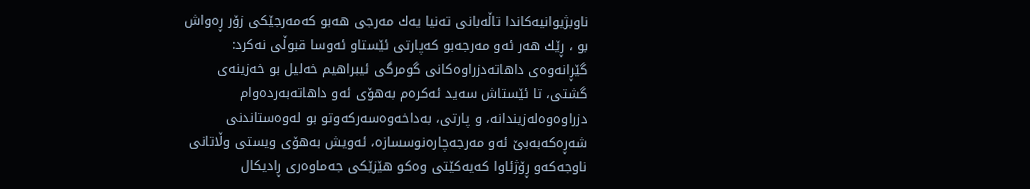ناوبژیوانیه‌كاندا تاڵه‌بانی ته‌نیا یه‌ك مه‌رجی هه‌بو كه‌مه‌رجێكی زۆر ڕه‌واش بو ، ڕێك هه‌ر ئه‌و مه‌رجه‌بو كه‌پارتی ئێستاو ئه‌وسا قبوڵی نه‌كرد: گێڕانه‌وه‌ی داهاته‌دزراوه‌كانی گومرگی ئیبراهیم خه‌لیل بو خه‌زینه‌ی گشتی، تا ئێستاش سه‌ید ئه‌كره‌م به‌هۆی ئه‌و داهاته‌به‌رده‌وام دزراوه‌وه‌له‌زیندانه، و پارتی، به‌داخه‌وه‌سه‌ركه‌وتو بو له‌وه‌ستاندنی شه‌ڕه‌كه‌به‌بێ ئه‌و مه‌رجه‌چاره‌نوسسازه، ئه‌ویش به‌هۆی ویستی وڵاتانی ناوجه‌كه‌و ڕۆژئاوا كه‌یه‌كێتی وه‌كو هێزێكی جه‌ماوه‌ری ڕادیكال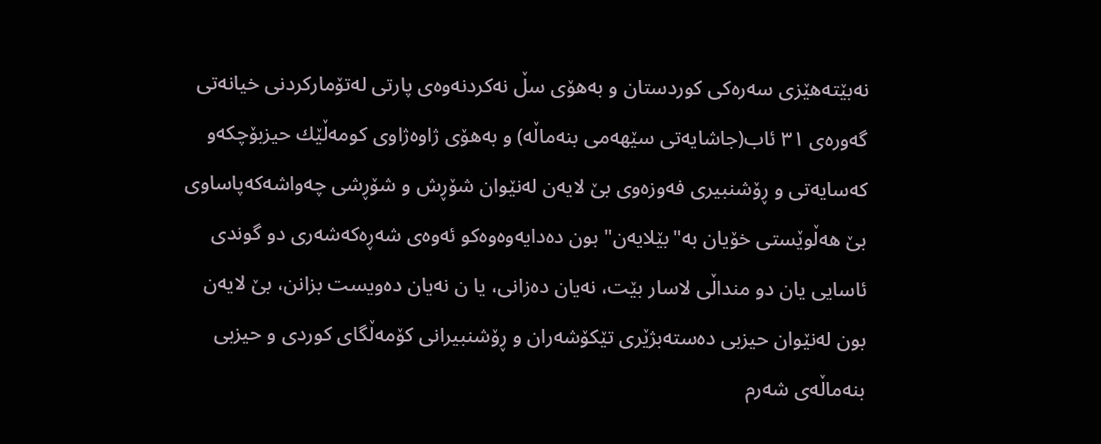نه‌بێته‌هێزی سه‌ره‌كی كوردستان و به‌هۆی سڵ نه‌كردنه‌وه‌ی پارتی له‌تۆماركردنی خیانه‌تی گه‌وره‌ی ۳۱ ئاب(جاشایه‌تی سێهه‌می بنه‌ماڵه) و به‌هۆی ژاوه‌ژاوی كومه‌ڵێك حیزبۆچكه‌و كه‌سایه‌تی و ڕۆشنبیری فه‌وزه‌وی بێ لایه‌ن له‌نێوان شۆڕش و شۆڕشی چه‌واشه‌كه‌پاساوی بێ هه‌ڵوێستی خۆیان به‌"بێلایه‌ن" بون ده‌دایه‌وه‌وه‌كو ئه‌وه‌ی شه‌ڕه‌كه‌شه‌ری دو گوندی ئاسایی یان دو منداڵی لاسار بێت، نه‌یان ده‌زانی، یا ن نه‌یان ده‌ویست بزانن، بێ لایه‌ن بون له‌نێوان حیزبی ده‌سته‌بژێری تێكۆشه‌ران و ڕۆشنبیرانی كۆمه‌ڵگای كوردی و حیزبی بنه‌ماڵه‌ی شه‌رم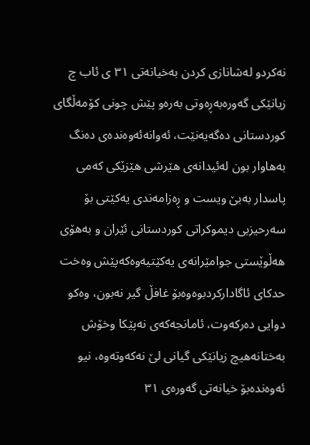نه‌كردو له‌شانازی كردن به‌خیانه‌تی ۳۱ ی ئاب چ زیانێكی گه‌وره‌به‌ڕه‌وتی به‌ره‌و پێش چونی كۆمه‌ڵگای کوردستانی ده‌گه‌یه‌نێت، ئه‌وانه‌ئه‌وه‌نده‌ی ده‌نگ به‌هاوار بون له‌ئیدانه‌ی هێرشی هێزێكی كه‌می پاسدار به‌بێ ویست و ڕه‌زامه‌ندی یه‌كێتی بۆ سه‌رحیزبی دیموكراتی كوردستانی ئێران و به‌هۆی هه‌ڵوێستی جوامێرانه‌ی یه‌كێتیه‌وه‌كه‌پێش وه‌خت حدكای ئاگاداركردبوه‌وه‌بۆ غافڵ گیر نه‌بون، وه‌كو دوایی ده‌ركه‌وت، ئامانجه‌كه‌ی نه‌پێكا وخۆش به‌ختانه‌هیچ زیانێكی گیانی لێ نه‌که‌وته‌وه‌، نیو ئه‌وه‌نده‌بۆ خیانه‌تی گه‌وره‌ی ۳۱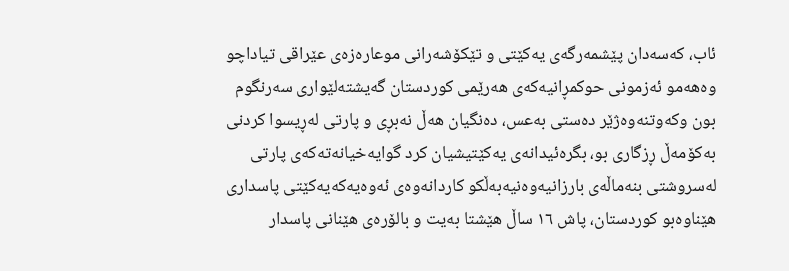ئاب، كه‌سه‌دان پێشمه‌رگه‌ی یه‌كێتی و تێكۆشه‌رانی موعاره‌زه‌ی عێراقی تیاداچو وه‌هه‌مو ئه‌زمونی حوكمڕانیه‌كه‌ی هه‌رێمی كوردستان گه‌یشته‌لێواری سه‌رنگوم بون وكه‌وتنه‌وه‌ژێر ده‌ستی به‌عس، ده‌نگیان هه‌ڵ نه‌بڕی و پارتی له‌ڕیسوا كردنی به‌كۆمه‌ڵ ڕزگاری بو، بگره‌ئیدانه‌ی یه‌كێتیشیان كرد گوایه‌خیانه‌ته‌كه‌ی پارتی له‌سروشتی بنه‌ماڵه‌ی بارزانیه‌وه‌نیه‌به‌ڵكو كاردانه‌وه‌ی ئه‌وه‌یه‌كه‌یه‌كێتی پاسداری هێناوه‌بو كوردستان، پاش ۱٦ ساڵ هێشتا به‌یت و بالۆره‌ی هێنانی پاسدار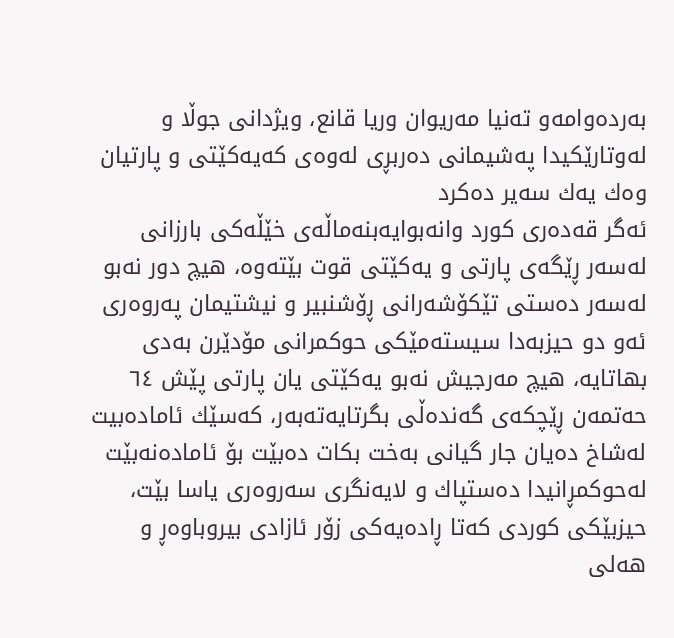به‌رده‌وامه‌و ته‌نیا مه‌ریوان وریا قانع، ویژدانی جوڵا و له‌وتارێكیدا په‌شیمانی ده‌ربڕی له‌وه‌ی كه‌یه‌كێتی و پارتیان وه‌ك یه‌ك سه‌یر ده‌كرد
ئه‌گر قه‌ده‌ری كورد وانه‌بوایه‌بنه‌ماڵه‌ی خێڵه‌كی بارزانی له‌سه‌ر ڕێگه‌ی پارتی و یه‌كێتی قوت بێته‌وه، هیچ دور نه‌بو له‌سه‌ر ده‌ستی تێكۆشه‌رانی ڕۆشنبیر و نیشتیمان په‌روه‌ری ئه‌و دو حیزبه‌دا سیسته‌مێكی حوكمرانی مۆدێرن به‌دی بهاتایه، هیچ مه‌رجیش نه‌بو یه‌كێتی یان پارتی پێش ٦٤ حه‌تمه‌ن ڕێچكه‌ی گه‌نده‌ڵی بگرتایه‌ته‌به‌ر، كه‌سێك ئاماده‌بیت له‌شاخ ده‌یان جار گیانی به‌خت بكات ده‌بێت بۆ ئاماده‌نه‌بێت له‌حوكمڕانیدا ده‌ستپاك و لایه‌نگری سه‌روه‌ری یاسا بێت، حیزبێكی كوردی كه‌تا ڕاده‌یه‌كی زۆر ئازادی بیروباوه‌ڕ و هه‌لی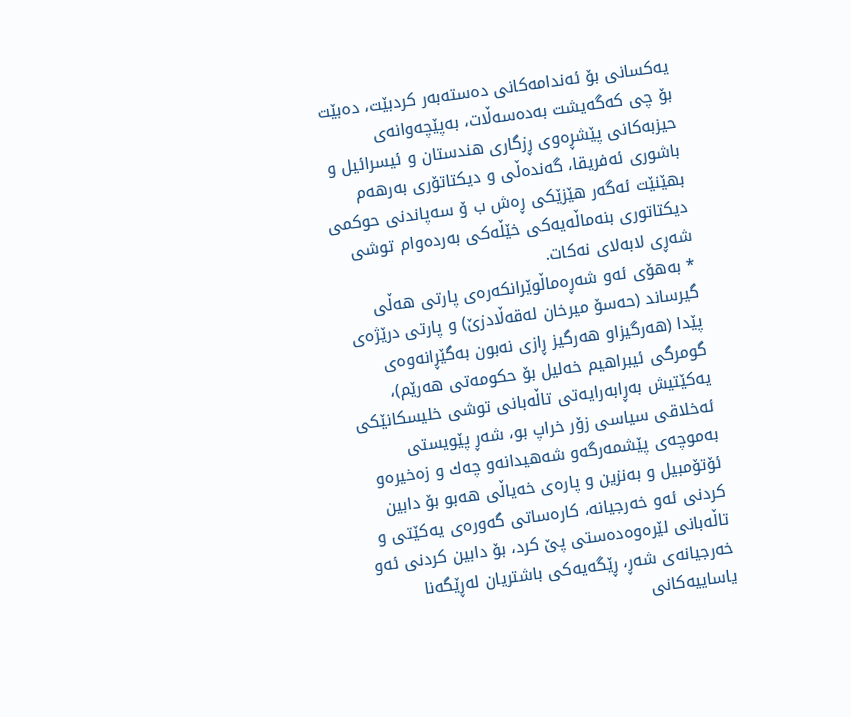یه‌كسانی بۆ ئه‌ندامه‌كانی ده‌سته‌به‌ر كردبێت، ده‌بێت بۆ چی كه‌گه‌یشت به‌ده‌سه‌ڵات، به‌پێچه‌وانه‌ی حیزبه‌كانی پێشڕه‌وی ڕزگاری هندستان و ئیسرائیل و باشوری ئه‌فریقا، گه‌نده‌ڵی و دیكتاتۆری به‌رهه‌م بهێنێت ئه‌گه‌ر هێزێكی ڕه‌ش ب ۆ سه‌پاندنی حوكمی دیكتاتوری بنه‌ماڵه‌یه‌كی خێڵه‌كی به‌رده‌وام توشی شه‌ڕی لابه‌لای نه‌كات.
* به‌هۆی ئه‌و شه‌ڕه‌ماڵوێرانكه‌ره‌ی پارتی هه‌ڵی گیرساند (حه‌سۆ میرخان له‌قه‌ڵادزێ) و پارتی درێژه‌ی پێدا (هه‌رگیزاو هه‌رگیز ڕازی نه‌بون به‌گێڕانه‌وه‌ی گومرگی ئیبراهیم خه‌لیل بۆ حكومه‌تی هه‌رێم)، یه‌كێتیش به‌ڕابه‌رایه‌تی تاڵه‌بانی توشی خلیسكانێكی ئه‌خلاقی سیاسی زۆر خراپ بو، شه‌ڕ پێویستی به‌موچه‌ی پێشمه‌رگه‌و شه‌هیدانه‌و چه‌ك و زه‌خیره‌و ئۆتۆمبیل و به‌نزین و پاره‌ی خه‌یاڵی هه‌بو بۆ دابین كردنی ئه‌و خه‌رجیانه، كاره‌ساتی گه‌وره‌ی یه‌كێتی و تاڵه‌بانی لێره‌وه‌ده‌ستی پێ كرد، بۆ دابین كردنی ئه‌و خه‌رجیانه‌ی شه‌ڕ، ڕێگه‌یه‌كی باشتریان له‌ڕێگه‌نا یاساییه‌كانی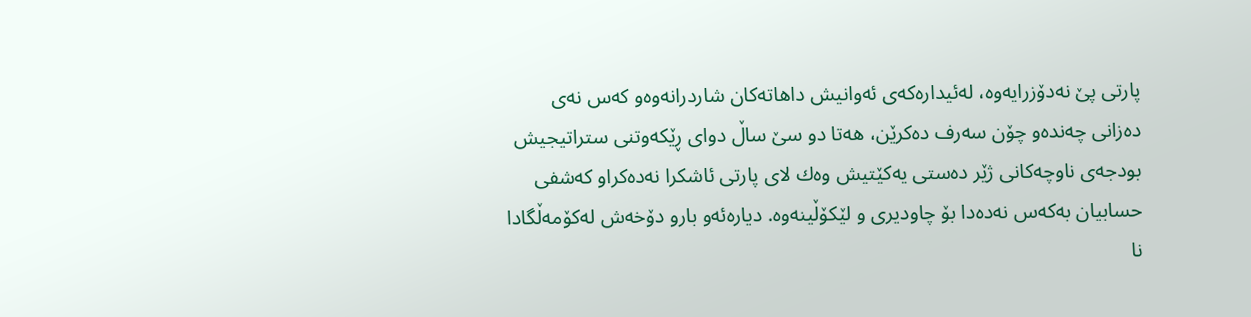پارتی پێ نه‌دۆزرایه‌وه، له‌ئیداره‌كه‌ی ئه‌وانیش داهاته‌كان شاردرانه‌وه‌و كه‌س نه‌ی ده‌زانی چه‌نده‌و چۆن سه‌رف ده‌كرێن، هه‌تا دو سێ ساڵ دوای ڕێكه‌وتنی ستراتیجیش بودجه‌ی ناوچه‌كانی ژێر ده‌ستی یه‌كێتیش وه‌ك لای پارتی ئاشكرا نه‌ده‌كراو كه‌شفی حسابیان به‌كه‌س نه‌ده‌دا بۆ چاودیری و لێكۆڵینه‌وه. دیاره‌ئه‌و بارو دۆخه‌ش له‌كۆمه‌ڵگادا نا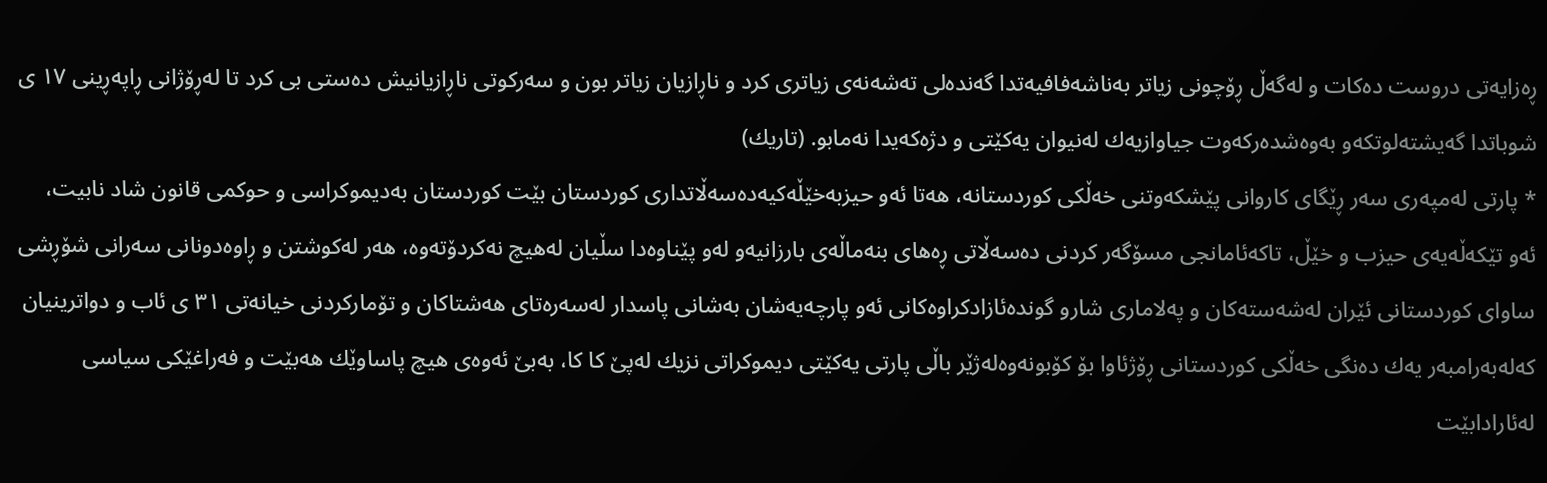ڕه‌زایه‌تی دروست ده‌كات و له‌گه‌ڵ ڕۆچونی زیاتر به‌ناشه‌فافیه‌تدا گه‌نده‌لی ته‌شه‌نه‌ی زیاتری كرد و ناڕازیان زیاتر بون و سه‌ركوتی ناڕازیانیش ده‌ستی بی كرد تا له‌ڕۆژانی ڕاپه‌ڕینی ۱۷ ی شوباتدا گه‌یشته‌لوتكه‌و به‌وه‌شده‌ركه‌وت جیاوازیه‌ك له‌نیوان یه‌كێتی و دژه‌كه‌یدا نه‌مابو. (تاریك)
* پارتی له‌مپه‌ری سه‌ر ڕێگای كاروانی پێشكه‌وتنی خه‌ڵكی كوردستانه، هه‌تا ئه‌و حیزبه‌خێڵه‌کیه‌ده‌سه‌ڵاتداری كوردستان بێت كوردستان به‌دیموكراسی و حوكمی قانون شاد نابیت، ئه‌و تێکه‌ڵه‌یه‌ی حیزب و خێڵ، تاكه‌ئامانجی مسۆگه‌ر كردنی ده‌سه‌ڵاتی ڕه‌های بنه‌ماڵه‌ی بارزانیه‌و له‌و پێناوه‌دا سڵیان له‌هیچ نه‌كردۆته‌وه، هه‌ر له‌كوشتن و ڕاوه‌دونانی سه‌رانی شۆڕشی ساوای كوردستانی ئێران له‌شه‌سته‌كان و په‌لاماری شارو گونده‌ئازادكراوه‌كانی ئه‌و پارچه‌یه‌شان به‌شانی پاسدار له‌سه‌ره‌تای هه‌شتاكان و تۆماركردنی خیانه‌تی ۳۱ ی ئاب و دواترینیان كه‌له‌به‌رامبه‌ر یه‌ك ده‌نگی خه‌ڵكی كوردستانی ڕۆژئاوا بۆ كۆبونه‌وه‌له‌ژێر باڵی پارتی یه‌كێتی دیموكراتی نزیك له‌پێ كا كا، به‌بێ ئه‌وه‌ی هیچ پاساوێك هه‌بێت و فه‌راغێكی سیاسی له‌ئارادابێت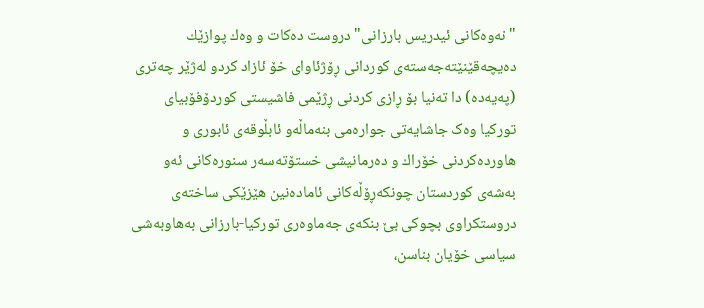"نه‌وه‌كانی ئیدریس بارزانی" دروست ده‌كات و وه‌ك پوازێك ده‌یچه‌قێنێته‌جه‌سته‌ی كوردانی ڕۆژئاوای خۆ ئازاد كردو له‌ژێر چه‌تری (په‌یه‌ده) دا ته‌نیا بۆ ڕازی كردنی ڕژێمی فاشیستی كوردۆفۆبیای توركیا وه‌ک جاشایه‌تی جواره‌می بنه‌ماڵه‌و ئابڵوقه‌ی ئابوری و هاورده‌كردنی خۆراك و ده‌رمانیشی خستۆته‌سه‌ر سنوره‌كانی ئه‌و به‌شه‌ی كوردستان چونكه‌ڕۆڵه‌كانی ئاماده‌نین هێزێكی ساخته‌ی دروستكراوی بچوكی بێ بنكه‌ی جه‌ماوه‌ری توركیا-بارزانی به‌هاوبه‌شی سیاسی خۆیان بناسن،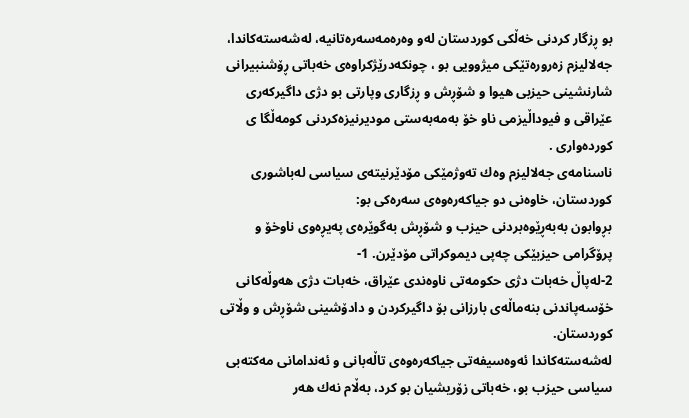بو ڕزگار كردنی خه‌ڵكی كوردستان له‌و وه‌ره‌مه‌سه‌ره‌تانیه، له‌شه‌سته‌كاندا، جه‌لالیزم زه‌روره‌تێكی میژوویی بو ، چونكه‌درێژكراوه‌ی خه‌باتی ڕۆشنبیرانی شارنشینی حیزبی هیوا و شۆڕش و ڕزگاری وپارتی بو دژی داگیركه‌ری عێراقی و فیوداڵیزمی ناو خۆ به‌مه‌به‌ستی مودیرنیزه‌كردنی كومه‌ڵگا ی كورده‌واری .
ناسنامه‌ی جه‌لالیزم وه‌ك ته‌وژمێکی مۆدێرنیته‌ی سیاسی له‌باشوری كوردستان، خاوه‌نی دو جیاكه‌ره‌وه‌ی سه‌ره‌كی بو:
بڕوابون به‌به‌ڕێوه‌بردنی حیزب و شۆڕش به‌گوێره‌ی په‌یڕه‌وی ناوخۆ و پرۆگرامی حیزبێكی چه‌پی دیموكراتی مۆدێرن. 1-
2-له‌پاڵ خه‌بات دژی حكومه‌تی ناوه‌ندی عێراق، خه‌بات دژی هه‌وڵه‌كانی خۆسه‌پاندنی بنه‌ماڵه‌‌ی بارزانی بۆ داگیرکردن و دادۆشینی شۆڕش و وڵاتی كوردستان.
له‌شه‌سته‌كاندا ئه‌وه‌سیفه‌تی جیاكه‌ره‌وه‌ی تاڵه‌بانی و ئه‌ندامانی مه‌كته‌بی سیاسی حیزب بو، خه‌باتی زۆریشیان بو كرد، به‌ڵام نه‌ك هه‌ر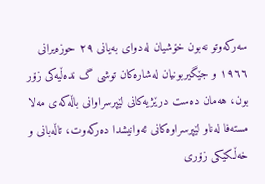سه‌ركه‌وتو نه‌بون خۆشیان له‌دوای به‌یانی ۲۹ حوزه‌یرانی ۱۹٦٦ و جێگیربونیان له‌شاره‌كان توشی گ نده‌ڵیه‌كی زۆر بون، هه‌مان ده‌ست درێژیه‌كانی لێپرسراوانی باڵه‌كه‌ی مه‌لا مسته‌فا له‌ناو لێپرسراوه‌كانی ئه‌وانیشدا ده‌ركه‌وت، تاڵه‌بانی و خه‌ڵكێكی زۆری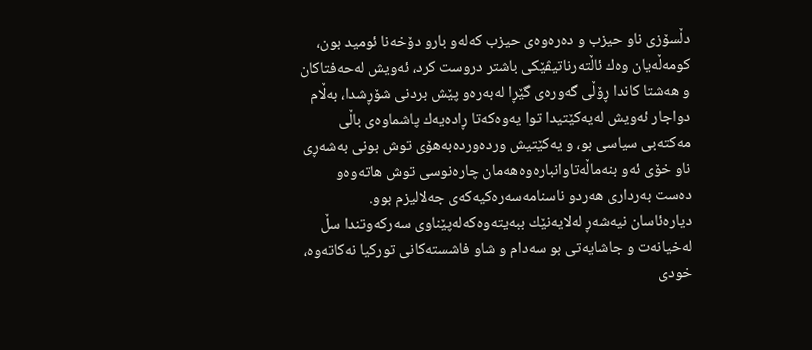دڵسۆزی ناو حیزب و ده‌ره‌وه‌ی حیزب که‌له‌و بارو دۆخه‌نا ئومید بون، كومه‌ڵه‌یان وه‌ك ئاڵته‌رناتیڤێكی باشتر دروست كرد، ئه‌ویش له‌حه‌فتاكان و هه‌شتا كاندا ڕۆڵی گه‌وره‌ی گێڕا له‌به‌ره‌و پێش بردنی شۆڕشدا، به‌ڵام دواجار ئه‌ویش له‌یه‌كێتیدا توا یه‌وه‌كه‌تا ڕاده‌یه‌ك پاشماوه‌ی باڵی مه‌كته‌بی سیاسی بو، و یه‌كێتیش ورده‌ورده‌به‌هۆی توش بونی به‌شه‌ڕی ناو خۆی ئه‌و بنه‌ماڵه‌تاوانباره‌وه‌هه‌مان چاره‌نوسی توش هاته‌وه‌و ده‌ست به‌رداری هه‌ردو ناسنامه‌سه‌ره‌كیه‌كه‌ی جه‌لالیزم بوو.
دیاره‌ئاسان نیه‌شه‌ڕ له‌لایه‌نێك ببه‌یته‌وه‌كه‌له‌پێناوی سه‌ركه‌وتندا سڵ له‌خیانه‌ت و جاشایه‌تی بو سه‌دام و شاو فاشسته‌كانی توركیا نه‌كاته‌وه، خودی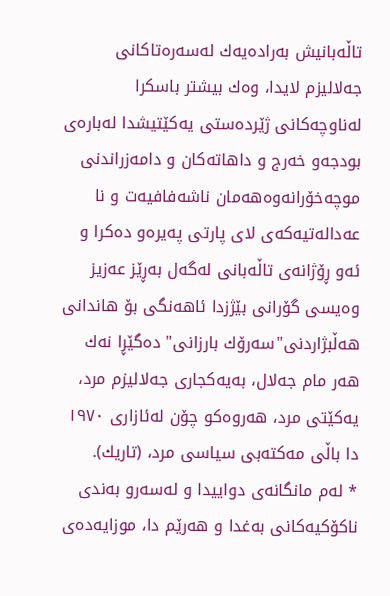تاڵه‌بانیش به‌راده‌یه‌ك له‌سه‌ره‌تاكانی جه‌لالیزم لایدا، وه‌ك بیشتر باسكرا له‌ناوچه‌كانی ژێرده‌ستی یه‌كێتیشدا له‌باره‌ی بودجه‌و خه‌رج و داهاته‌كان و دامه‌زراندنی موچه‌خۆرانه‌وه‌هه‌مان ناشه‌فافیه‌ت و نا عه‌داله‌تیه‌كه‌ی لای پارتی په‌یره‌و ده‌كرا و ئه‌و ڕۆژانه‌ی تاڵه‌بانی له‌گه‌ل به‌ڕێز عه‌زیز وه‌یسی گۆرانی بێژزدا ئاهه‌نگی بۆ هاندانی هه‌ڵبژاردنی"سه‌رۆك بارزانی" ده‌گێڕا نه‌ك هه‌ر مام جه‌لال، به‌یه‌كجاری جه‌لالیزم مرد، یه‌كێتی مرد، هه‌روه‌كو چۆن له‌ئازاری ۱۹۷۰ دا باڵی مه‌كته‌بی سیاسی مرد، (تاریك).
* له‌م مانگانه‌ی دواییدا و له‌سه‌رو به‌ندی ناكۆكیه‌كانی به‌غدا و هه‌رێم دا، موزایه‌ده‌ی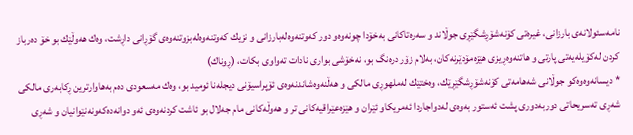نامه‌سئولانه‌ی بارزانی، غیره‌تی كۆنه‌شۆڕشگێڕی جوڵاند و سه‌ره‌تاكانی به‌خۆدا چونه‌وه‌و دور كه‌وتنه‌وه‌له‌بارزانی و نزیك كه‌وتنه‌وه‌له‌بزوتنه‌وه‌ی گۆڕانی داڕشت، وه‌ك هه‌وڵێك بو خۆ ده‌رباز كردن له‌كۆیله‌یه‌تی پارتی و هاتنه‌وه‌ڕیزی هێزه‌مۆدێرنه‌كان، به‌لام زۆر دره‌نگ بو، نه‌خۆشی بواری نادات ته‌واوی بكات، (ڕوناك)
* دیسانه‌وه‌وه‌كو جوڵانی شه‌هامه‌تی كۆنه‌شۆڕشگێڕێك، وه‌ختێك له‌ملهوڕی مالكی و هه‌ڵنه‌وه‌شاندنه‌وه‌ی ئۆپراسیۆنی دیجله‌نا ئومید بو، وه‌ك مه‌سعودی ده‌م به‌هاوارترین ڕكابه‌ری مالكی شه‌ڕی ته‌سریحاتی دوربه‌دوری پشت ئه‌ستور به‌وه‌ی له‌دواجاردا ئه‌مریكاو ئێران و هێزه‌عێراقیه‌كانی تر و هه‌وڵه‌كانی مام جه‌لال بو ئاشت كردنه‌وه‌ی ئه‌و دوانه‌ده‌که‌ونه‌نێوانیان و شه‌ڕی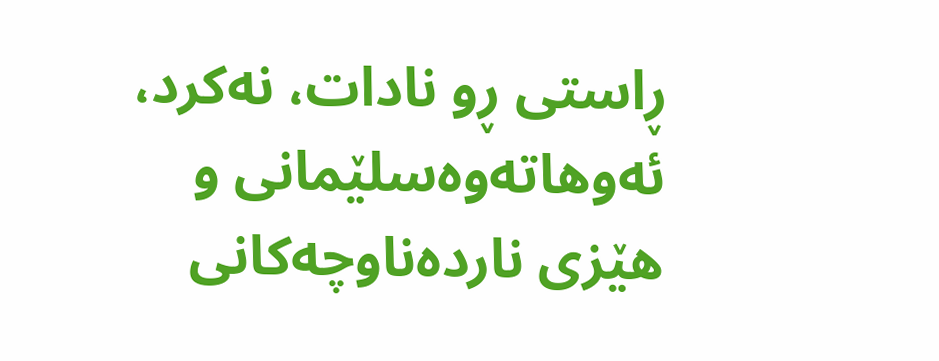ڕاستی ڕو نادات، نه‌كرد، ئه‌وهاته‌وه‌سلێمانی و هێزی نارده‌ناوچه‌كانی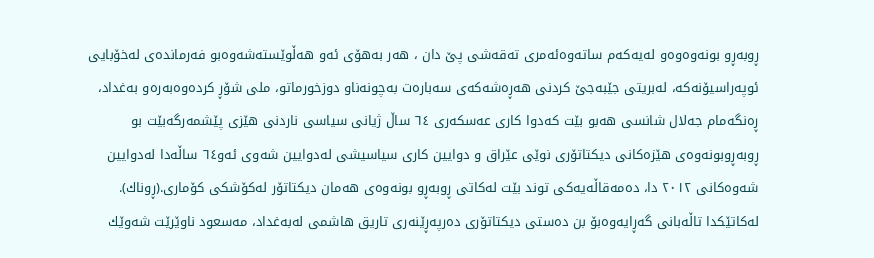ڕوبه‌ڕو بونه‌وه‌وه‌و له‌یه‌كه‌م ساته‌وه‌ئه‌مری ته‌قه‌شی پێ دان ، هه‌ر به‌هۆی ئه‌و هه‌ڵوێسته‌شه‌وه‌بو فه‌رمانده‌ی له‌خۆبایی ئوپه‌راسیۆنه‌كه، له‌بریتی جێبه‌جێ كردنی هه‌ڕه‌شه‌كه‌ی سه‌باره‌ت‌ به‌چونه‌ناو دوزخورماتو، ملی شۆڕ کرده‌وه‌به‌ره‌و به‌غداد، ڕه‌نگه‌مام جه‌لال شانسی هه‌بو بێت كه‌دوا كاری عه‌سكه‌ری ٦٤ ساڵ ژیانی سیاسی ناردنی هێزی پێشمه‌رگه‌بێت بو ڕوبه‌ڕوبونه‌وه‌ی هێزه‌کانی دیكتاتۆری نوێی عێراق و دوایین كاری سیاسیشی له‌دوایین شه‌وی ئه‌و٦٤ ساڵه‌دا له‌دوایین شه‌وه‌كانی ۲۰۱۲ دا، ده‌مه‌قاڵه‌یه‌كی توند بێت له‌كاتی ڕوبه‌ڕو بونه‌وه‌ی هه‌مان دیکتاتۆر له‌كۆشكی كۆماری.(ڕوناك).
له‌کاتێکدا تاڵه‌بانی گه‌ڕایه‌وه‌بۆ بن ده‌ستی دیكتاتۆری ده‌رپه‌ڕێنه‌ری تاریق هاشمی له‌به‌غداد، مه‌سعود ناوێرێت شه‌وێك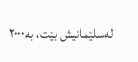له‌سلێمانیش بێت، به‌۲۰۰۰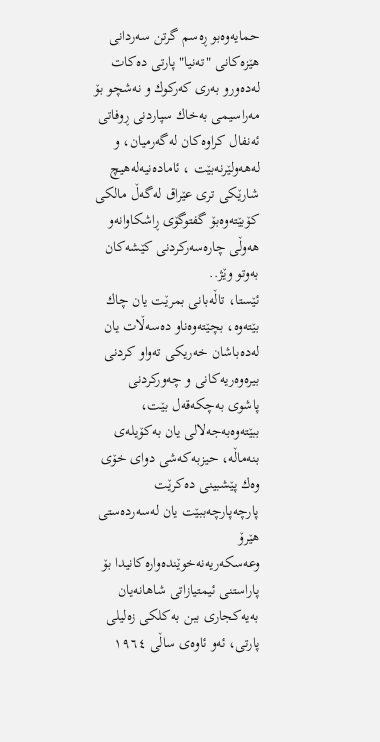حمایه‌وه‌بو ڕه‌سم گرتن سه‌ردانی هێزه‌كانی "ته‌نیا" پارتی ده‌كات له‌ده‌ورو به‌ری كه‌ركوك و نه‌شچو بۆ مه‌راسیمی به‌خاك سپاردنی ڕوفاتی ئه‌نفال کراوه‌کان له‌گه‌رمیان، و له‌هه‌ولێرنه‌بێت ، ئاماده‌نیه‌له‌هیچ شارێكی تری عێراق له‌گه‌ڵ مالكی كۆبێته‌وه‌بۆ گفتوگۆی ڕاشكاوانه‌و هه‌وڵی چاره‌سه‌ركردنی كێشه‌کان به‌وتو وێژ..
ئێستا، تاڵه‌بانی بمرێت یان چاك بێته‌وه، بچێته‌وه‌ناو ده‌سه‌ڵات یان له‌ده‌باشان خه‌ریكی ته‌واو كردنی بیره‌وه‌ریه‌كانی و چه‌وركردنی پاشوی به‌چكه‌قه‌ل بێت، ببێته‌وه‌به‌جه‌لالی یان به‌كۆیله‌ی بنه‌ماڵه، حیزبه‌كه‌شی دوای خۆی وه‌ك پێشبینی ده‌كرێت پارچه‌پارچه‌ببێت یان له‌سه‌رده‌ستی هێرۆ وعه‌سكه‌ریه‌نه‌خوێنده‌واره‌كانیدا بۆ پاراستنی ئیمتیازاتی شاهانه‌یان به‌یه‌كجاری ببن به‌كلكی زه‌لیلی پارتی، ئه‌و ئاوه‌ی ساڵی ۱۹٦٤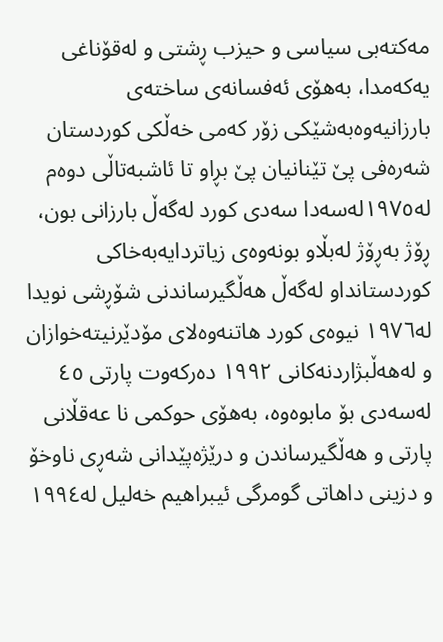مه‌كته‌بی سیاسی و حیزب ڕشتی و له‌قۆناغی یه‌كه‌مدا، به‌هۆی ئه‌فسانه‌ی ساخته‌ی بارزانیه‌وه‌به‌شێكی زۆر كه‌می خه‌ڵكی كوردستان شه‌ره‌فی پێ تێنانیان پێ بڕاو تا ئاشبه‌تاڵی دوه‌م له‌۱۹۷٥له‌سه‌دا سه‌دی كورد له‌گه‌ڵ بارزانی بون، ڕۆژ به‌ڕۆژ له‌بڵاو بونه‌وه‌ی زیاتردایه‌به‌خاكی كوردستانداو له‌گه‌ڵ هه‌ڵگیرساندنی شۆڕشی نویدا له‌۱۹۷٦ نیوه‌ی كورد هاتنه‌وه‌لای مۆدێرنیته‌خوازان و له‌هه‌ڵبژاردنه‌كانی ۱۹۹۲ ده‌ركه‌وت پارتی ٤٥ له‌سه‌دی بۆ مابوه‌وه، به‌هۆی حوكمی نا عه‌قڵانی پارتی و هه‌ڵگیرساندن و درێژه‌پێدانی شه‌ڕی ناوخۆ و دزینی داهاتی گومرگی ئیبراهیم خه‌لیل له‌۱۹۹٤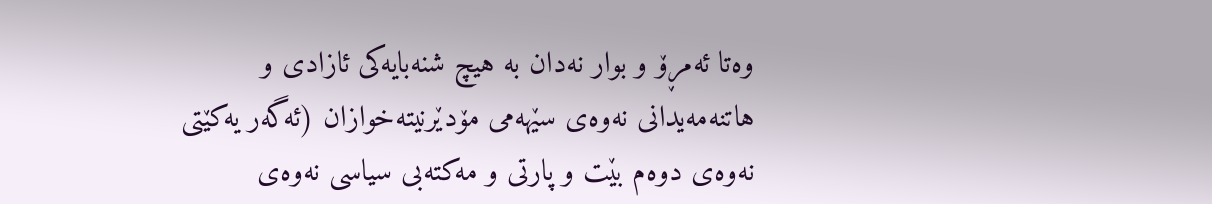وه‌تا ئه‌مڕۆ و بوار نه‌دان به‌ هیچ شنه‌بایه‌كی ئازادی و هاتنه‌مه‌یدانی نه‌وه‌ی سێهه‌می مۆدێرنیته‌خوازان (ئه‌گه‌ر یه‌كێتی نه‌وه‌ی دوه‌م بێت و پارتی و مه‌كته‌بی سیاسی نه‌وه‌ی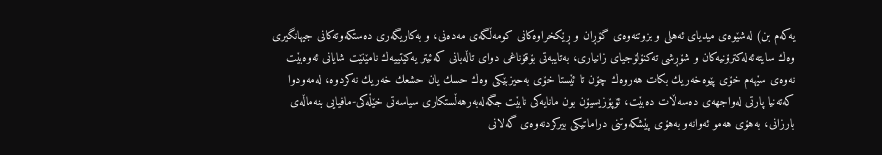یه‌كه‌م بن) له‌شێوه‌ی میدیای ئه‌هلی و بزوتنه‌وه‌ی گۆڕان و ڕێكخراوه‌كانی كومه‌ڵگه‌ی مه‌ده‌نی، و به‌كاریگه‌ری ده‌ستكه‌وته‌كانی جیهانگیری وه‌ك سایته‌ئه‌له‌كترۆنیه‌كان و شۆڕشی ته‌كنۆلۆجیای زانیاری، به‌تایبه‌تی بۆقۆناغی دوای تاڵه‌بانی كه‌ئیتر یه‌كێتییه‌ك نامێنێت شایانی ئه‌وه‌بێت نه‌وه‌ی سێهه‌م خۆی پێوه‌خه‌ریك بكات هه‌روه‌ك چۆن تا ئێستا خۆی به‌حیزبێكی وه‌ك حسك یان حشعك خه‌ریك نه‌كردوه، له‌مه‌ودوا که‌‌ته‌نیا پارتی له‌واجهه‌ی ده‌سه‌ڵات ده‌بێت، ئۆپۆزیسیۆن بون مانایه‌كی نابێت جگه‌له‌به‌رهه‌ڵستكاری سیاسه‌تی خێڵه‌كی-مافیایی بنه‌ماڵه‌ی بارزانی، به‌هۆی هه‌مو ئه‌وانه‌و به‌هۆی پێشكه‌وتنی دراماتیكی بیركردنه‌وه‌ی گه‌لانی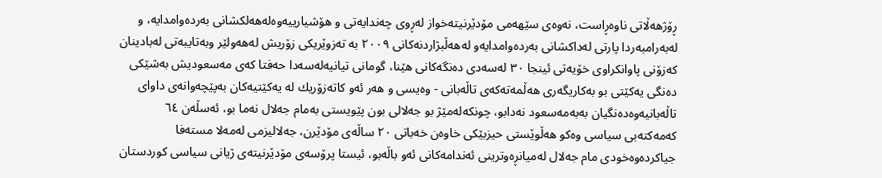ڕۆژهه‌ڵاتی ناوه‌ڕاست، نه‌وه‌ی سێهه‌می مۆدێرنیته‌خواز له‌ڕوی چه‌ندایه‌تی و هۆشیارییه‌وه‌له‌هه‌لكشانی به‌رده‌وامدایه، و له‌به‌رامبه‌ردا پارتی له‌داكشانی به‌رده‌وامدایه‌و له‌هه‌ڵبژاردنه‌كانی ۲۰۰۹ به‌ ته‌زوێریكی زۆریش له‌هه‌ولێر وبه‌تایبه‌تی له‌بادینان كه‌زۆنی پاوانكراوی خۆیه‌تی ئینجا ۳۰ له‌سه‌دی ده‌نگه‌كانی هێنا، گومانی تیانیه‌له‌سه‌دا حه‌فتا كه‌ی مه‌سعودیش به‌شێكی ده‌نگی یه‌كێتی بو به‌كاریگه‌ری هه‌ڵمه‌ته‌كه‌ی تاڵه‌بانی - وه‌یسی و هه‌ر ئه‌و كاته‌زۆریك له‌ یه‌كێتیه‌كان به‌پێچه‌وانه‌ی داوای تاڵه‌بانیه‌وه‌ده‌نگیان به‌به‌مه‌سعود نه‌دابو، چونكه‌له‌مێژ بو جه‌لالی بون پێویستی به‌مام جه‌لال نه‌‌ما بو، ئه‌سڵه‌ن ٦٤ كه‌مه‌كته‌بی سیاسی وه‌كو هه‌ڵوێستی حیزبێكی خاوه‌ن خه‌باتی ۲۰ ساڵه‌ی مۆدێرن، جه‌لالیزمی له‌مه‌لا مسته‌فا جیاكرده‌وه‌خودی مام جه‌لال له‌میانڕه‌وترینی ئه‌ندامه‌كانی ئه‌و باڵه‌بو، ئیستا پرۆسه‌ی مۆدێرنیته‌ی ژیانی سیاسی كوردستان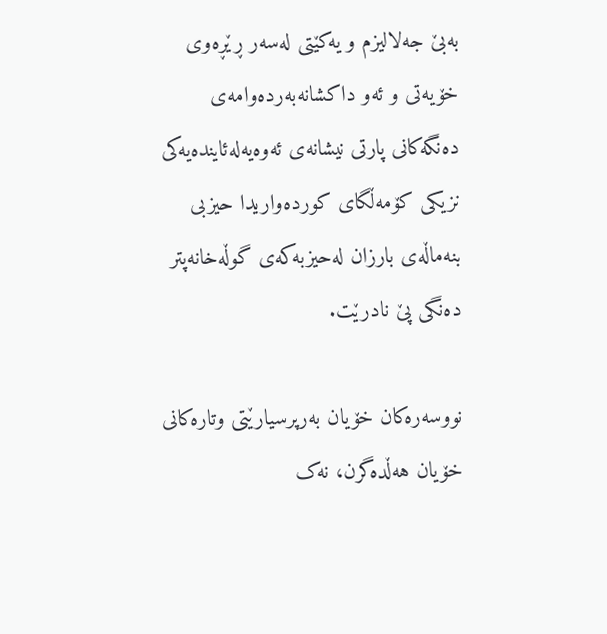به‌بێ جه‌لالیزم و یه‌كێتی له‌سه‌ر‌ ڕێڕه‌وی خۆیه‌تی و ئه‌و داكشانه‌به‌رده‌وامه‌ی ده‌نگه‌كانی پارتی نیشانه‌ی ئه‌وه‌یه‌له‌ئاینده‌یه‌كی نزیكی كۆمه‌ڵگای كورده‌واریدا حیزبی بنه‌ماڵه‌ی بارزان له‌حیزبه‌كه‌ی گوڵه‌خانه‌پتر ده‌نگی پێ نادرێت.

نووسەرەکان خۆیان بەرپرسیارێتی وتارەکانی خۆیان هەڵدەگرن، نەک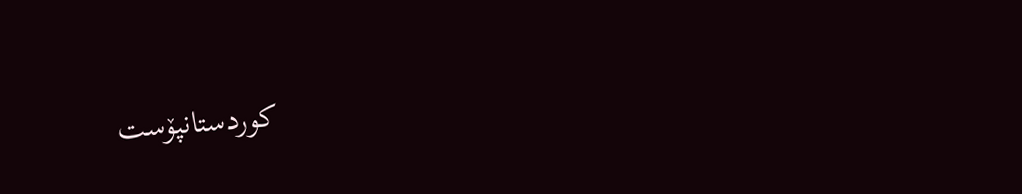کوردستانپۆست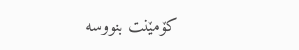کۆمێنت بنووسە